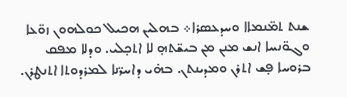ܫܢܬ ܬܡ̈ܢܡܐܐ ܘܚܕܥܣܪܐ܀ ܒܗܠܝܢ ܗܟܝܠ ܟܘܠܗܘܢ ܙܘ̈ܥܐ ܘܓܘ̈ܢܚܐ ܐܢܫ ܡܢܢ ܡܢ ܒܝܫ̈ܬܗ̣ ܠܐ ܐܬܟ̣ܠܝ. ܘܕܠܐ ܡܦܩ ܒܪܘܚܐ ܦ̣ܫ ܐܬܪܢ ܘܡܕܝܢܬܢ. ܒܗ̇ܝ ܕܐܚܪ̈ܢܐ ܠܡܪܕܘܬܐ ܐܬܢܛܪܢ.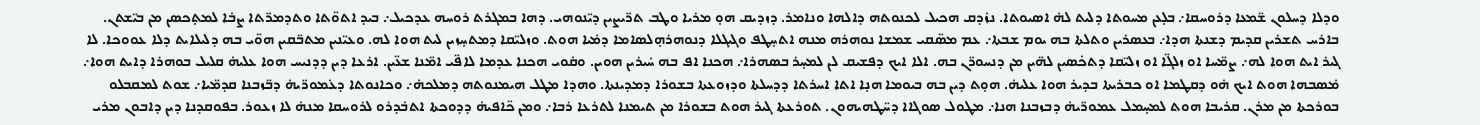ܘܕܠܐ ܕܚܠܘܢ ܫ̈ܡܥܐ ܕܪܘܚܩܐ܇ ܒܠ̣ܥܢ ܡܚܘܬܐ ܕܠܝܬ ܠܗ̇ ܐܣܝܘܬܐ. ܢܙ̇ܕܩ ܗܟܝܠ ܠܟܢܘܬܗ ܕܐܠܗܐ ܘܢܐܡܪ. ܕܙܕܝܩ ܗܘ̣ ܡܪܝܐ ܘܛܒ ܬܪ̈ܝܨܝܢ ܕܝ̈ܢܘܗܝ. ܕܗܐ ܒܡܓܪܬ ܪܘܚܗ ܥܕܟܝܠ܇ ܒܝܕ ܐܬܘ̈ܬܐ ܘܬܕܡܪ̈ܬܐ ܨܒ̇ܐ ܠܡܬ̣ܟܣܢ ܡܢ ܒܝ̈ܫܬܢ. ܒܐܪܚ ܬܫܪܝܢ ܩܕܝܡ ܕܫܢܬܐ ܗܕܐ܇ ܒܥܣܪܝܢ ܘܬܠܬܐ ܒܗ ܝܘܡ ܫܒܬܐ܇ ܥܡ ܡܣ̈ܩܝ ܫܡܫܐ ܢܘܗܪܗ ܡܢܗ ܐܬܚ̣ܛܦ ܘܓܝܓܠܐ ܕܢܘܗܪܗ̣ܠܣܐܡܐ ܕܡ̇ܝܐ ܗܘܬ. ܘܙܠܝ̈ܩܐ ܕܡܬܚ̣ܙܝܢ ܠܝܬ ܗܘܐ ܠܗ. ܘܥܝ̈ܢܝܢ ܡܬܒ̈ܩܝܢ ܗܘ̈ܝ ܒܗ ܕܠܝܠܐܝܬ ܕܠܐ ܥܘܘܟܐ. ܠܐ ܓܝܪ ܐܝܬ ܗܘܐ ܠܗ܇ ܨܡ̈ܚܐ ܐܘ ܙܠܓ̈ܐ ܐܘ ܙܠܝ̈ܩܐ ܕܬܟ̇ܣܝܢ ܠܗ̈ܝܢ ܡܢ ܕܢܚܘܪ̈ܢ ܒܗ. ܐܠܐ ܐܝܟ ܕܦܫܝܩ ܠܢ ܠܡܚ̣ܪ ܒܣܗܪܐ܇ ܗܟܢܐ ܐܦ ܒܗ ܚ̇ܝܪܝܢ ܗܘܝܢ. ܘܩ̇ܘܝ ܗܟܢܐ ܥܕܡܐ ܠܐܦ̈ܝ ܐܡ̈ܢܐ ܫܥ̈ܝܢ. ܐܪܥܐ ܕܝܢ ܕܕܢܝܚ ܗܘܐ ܥܠܝܗ̇ ܩܠܝܠ ܒܘܗܪܐ ܕܐܝܬ ܗܘܐ܇ ܡ̇ܣܒܗܐ ܗܘܬ ܐܝܟ ܗ̇ܘ ܕܩܛܡܐ ܐܘ ܟܒܪܝܬܐ ܒܕܝܪ ܗܘܐ ܥܠܝܗ̇. ܗܘ̣ܬ ܕܝܢ ܒܗ ܒܝܘܡܐ ܗܢ̣ܐ ܐܬܐ ܐܚܪܬܐ ܕܕܚܠܬܐ ܘܕܙܘܥܬܐ ܒܫܘܪܐ ܕܡܕܝܢܬܐ. ܘܗܕܐ ܡܛܠ ܗܝܡܢܘܬܗ ܕܡܠܟܗ̇܇ ܘܟܐܢܘܬܐ ܕܥ̇ܡܘܪ̈ܝܗ̇ ܕܒ̈ܙܒܢܐ ܩܕܡ̈ܝܐ܇ ܫܘܬ ܠܡܩܒܠܘ ܒܘܪܟܬܐ ܡܢ ܡܪܢ. ܩܪܝܒܐ ܗܘܬ ܠܡܚ̣ܡܠ ܥܡܘܪ̈ܝܗ̇ ܕܒܙܒܢܐ ܗܢܐ܇ ܡܛܘܠ ܣܘܓܐܐ ܕܚ̈ܛܗܝܗܘܢ. ܬܘܪܥܬܐ ܓܝܪ ܗܘܬ ܒܫܘܪܐ ܡܢ ܬܝܡܢܐ ܠܬܪܥܐ ܪܒܐ܇ ܘܡܢ ܟ̈ܐܦܝܗ̇ ܕܕܘܟܬܐ ܐܬܒ̇ܕܪܘ ܠܪܘܚܩܐ ܡܢܗ̇ ܠܐ ܙܥܘܪ. ܒܦܘܩܕܢܐ ܕܝܢ ܕܐܒܘܢ ܡܪܝ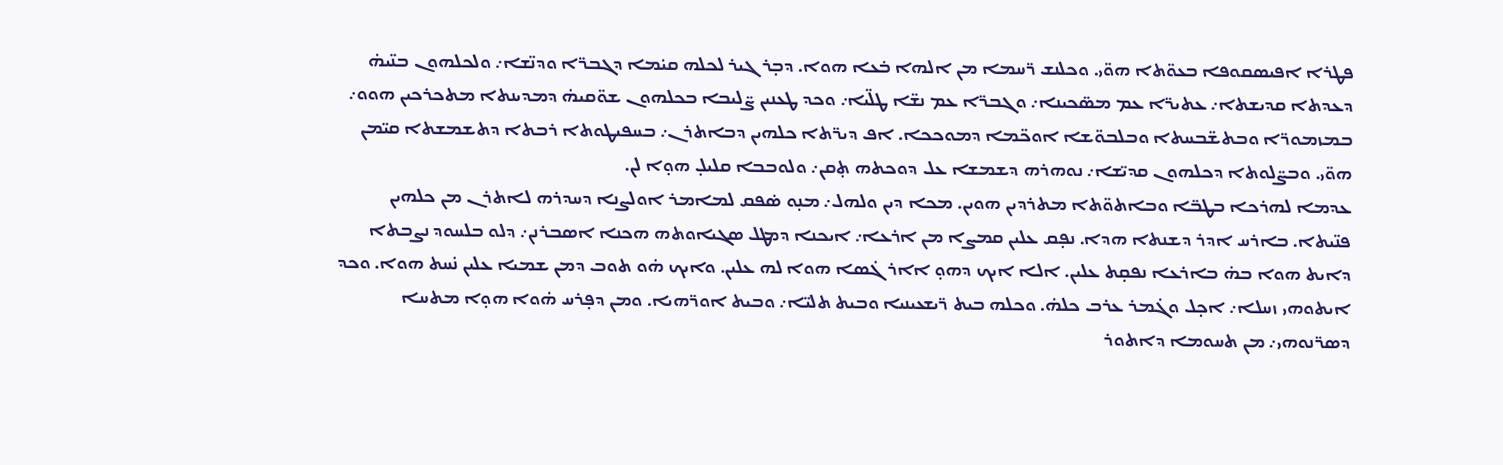ܦܛܪܐ ܐܦܝܣܩܘܦܐ ܒܥܘ̈ܬܐ ܗܘ̈ܝ. ܘܟܠܢܫ ܪ̈ܚܡܐ ܡܢ ܐܠܗܐ ܒ̇ܥܐ ܗܘܐ. ܕܒ̣ܪ ܓܝܪ ܠܟܠܗ ܩܝ̇ܡܐ ܕܓܒܪ̈ܐ ܘܕܢ̈ܫܐ܇ ܘܠܟܠܗܘܢ ܒܢ̈ܝܗ̇ ܕܥܕܬܐ ܩܕܝܫܬܐ܇ ܥܬܝܪ̈ܐ ܥܡ ܡܣ̈ܟܝܢܐ܇ ܘܓܒܪ̈ܐ ܥܡ ܢܫ̈ܐ ܛܠ̈ܝܐ܇ ܘܟܕ ܛܥܢܝܢ ܨ̈ܠܝܒܐ ܒܟܠܗܘܢ ܫܘ̈ܩܝܗ̇ ܕܡܕܝܢܬܐ ܡܬܟܪܟܝܢ ܗܘܘ܇ ܒܡܙܡܘܪ̈ܐ ܘܒܬܫ̈ܒܚܬܐ ܘܒܠܒܘ̈ܫܐ ܐܘܟ̈ܡܐ ܕܡܘܟܟܐ. ܐܦ ܕܝܪ̈ܬܐ ܟܠܗܝܢ ܕܒܐܬܪܢ܇ ܒܚܦܝܛܘܬܐ ܪܒܬܐ ܕܬܫܡܫܬܐ ܩܝ̈ܡܢ ܗܘ̈ܝ. ܘܒܨ̈ܠܘܬܐ ܕܟܠܗܘܢ ܩܕܝ̈ܫܐ܇ ܢܘܗܪܗ ܕܫܡܫܐ ܥܠ ܕܘܟܬܗ ܬ̣ܩܢ܇ ܘܠܘܒܒܐ ܩܠܝܠ̣ ܗܘ̣ܐ ܠܢ.
ܥܕܡܐ ܠܗܪܟܐ ܒܛܒ̈ܐ ܘܒܐܬܘ̈ܬܐ ܡܬܪܕܝܢ ܗܘܝܢ. ܡܟܐ ܕܝܢ ܘܠܗܠ܇ ܡܢ̣ܘ ܣ̇ܦܩ ܠܡܐܡܪ ܐܘܠܨܢܐ ܕܚܕܪܗ ܠܐܬܪܢ ܡܢ ܟܠܗܝܢ ܦܢ̈ܝܬܐ. ܒܐܪܚ ܐܕܪ ܕܫܢܬܐ ܗܕܐ. ܢܦ̣ܩ ܥܠܝܢ ܩܡܨܐ ܡܢ ܐܪܥܐ܇ ܐܝܟܢܐ ܕܡܛܠ ܣܓܝܐܘܬܗ ܗܟܢܐ ܐܣܒܪܢܢ܇ ܕܠܘ ܒܠܚܘܕ ܢܨܒܬܐ ܕܐܝܬ ܗܘܐ ܒܗ̇ ܒܐܪܥܐ ܢܦܩ̣ܬ ܥܠܝܢ. ܐܠܐ ܐܝܟ ܕܗܘ̣ ܐܐܪ ܓ̇ܣܐ ܗܘܐ ܠܗ ܥܠܝܢ. ܘܐܝܟ ܗ̇ܘ ܬܘܒ ܕܡܢ ܫܡܝܐ ܥܠܝܢ ܢ̇ܚܬ ܗܘܐ. ܘܟܕ ܐܝܬܘܗܝ ܙܚܠܐ܇ ܐܟ̣ܠ ܘܓ̇ܡܪ ܥܪܒ ܟܠܗ̇. ܘܟܠܗ ܒܝܬ ܪ̈ܝܫܥܝܢܝܐ ܘܒܝܬ ܬܠܝ̈ܐ܇ ܘܒܝܬ ܐܘܪ̈ܗܝܐ. ܘܡܢ ܕܦ̣ܪܚ ܗ̇ܘܐ ܗܘ̣ܐ ܡܬܚܐ ܕܣܪ̈ܢܘܗܝ܇ ܡܢ ܬܚܘܡܐ ܕܐܬܘܪ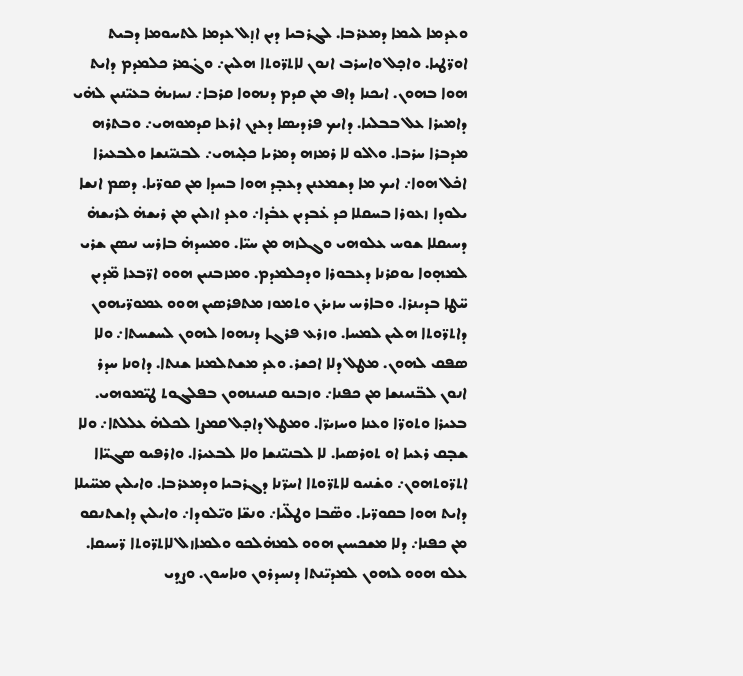ܘܥܕܡܐ ܠܝܡܐ ܕܡܥܪܒܐ. ܠܓܪܒܝܐ ܕܝܢ ܐܙ̣ܠ ܥܕܡܐ ܠܬܚܘܡܐ ܕܒܝܬ ܐܘܪ̈ܛܝܐ. ܘܐܟ̣ܠ ܘܐܚܪܒ ܐܢܘܢ ܠܐܬܪ̈ܘܬܐ ܗܠܝܢ܇ ܘܓ̇ܡܪ ܟܠܡܕܡ ܕܐܝܬ ܗܘܐ ܒܗܘܢ. ܐܝܟܢܐ ܕܐܦ ܡܢ ܩܕܡ ܕܢܗܘܐ ܩܪܒܐ܇ ܢܚܙܝܗ̇ ܒܥܝ̈ܢܝܢ ܠܗ̇ܝ ܕܐܡܝܪܐ ܥܠ ܒܒܠܝܐ. ܕܐܝܟ ܦܪܕܝܣܐ ܕܥܕܢ ܐܪܥܐ ܩܕܡܘܗܝ܇ ܘܒܬܪܗ ܡܕܒܪܐ ܚܪܒܐ. ܘܐܠܘ ܠܐ ܪܡܙܗ ܕܡܪܝܐ ܟܠ̣ܝܗܝ܇ ܠܒܢܝ̈ܢܫܐ ܘܠܒܥܝܪܐ ܐܟ̇ܠ ܗܘܐ܇ ܐܝܟ ܡܐ ܕܫܡܥܢܢ ܕܥܒ̣ܕ ܗܘܐ ܒܚܕܐ ܡܢ ܩܘܪ̈ܝܐ. ܕܣܡ ܐܢܫܐ ܝܠܘܕܐ ܙܥܘܪܐ ܒܚܩܠܐ ܟܕ ܥ̇ܒܕܝܢ ܥܒ̇ܕܐ܇ ܘܥܕ ܐܙܠܝܢ ܡܢ ܪܝܫܗ̇ ܠܪܝܫܗ̇ ܕܚܝܩܠܐ ܫܘܚ ܥܠܘܗܝ ܘܓܠܙܗ ܡܢ ܚܝ̈ܐ. ܘܡܚܕܗ̇ ܒܐܪܚ ܢܝܣܢ ܫܪܝ ܠܡܗ̣ܘܐ ܝܘܩܪܢܐ ܕܥܒܘܪܐ ܘܕܟܠܡܕܡ. ܘܡܙܒܢܝܢ ܗܘܘ ܐܪ̈ܒܥܐ ܡ̈ܕܝܢ ܚ̈ܛܐ ܒܕܝܢܪܐ. ܘܒܐܪܚ ܚܙܝܪܢ ܘܬܡܘܙ ܡܬܦܪܣܝܢ ܗܘܘ ܥܡܘܪ̈ܝܗܘܢ ܕܐܬܪ̈ܘܬܐ ܗܠܝܢ ܠܡܚܐ. ܘܙܪܥ ܦܪܓܐ ܕܢܗܘܐ ܠܗܘܢ ܠܚܫܚܬܐ܇ ܘܠܐ ܣܦܩ ܠܗܘܢ. ܡܛܠ ܕܠܐ ܐܟܫܪ. ܘܥܕ ܡܫܬܠܡܢܐ ܫܢܬܐ. ܕܐܘܢܐ ܚܕܪ ܐܢܘܢ ܠܒ̈ܢܝܢܫܐ ܡܢ ܟܦܢܐ܇ ܘܙܒܢܘ ܩܢܝܢܗܘܢ ܒܦܠܓܘܬ ܛܝ̈ܡܘܗܝ. ܒܥܝܪܐ ܘܬܘܪ̈ܐ ܘܥܢܐ ܘܚܙܝܪ̈ܐ. ܘܡܛܠ ܕܐܟ̣ܠ ܩܡܨܐ ܠܟܠܗ̇ ܥܠܠܬܐ܇ ܘܠܐ ܫܒ̣ܩ ܪܥܝܐ ܐܘ ܬܘܪܣܝܐ. ܠܐ ܠܒܢܝ̈ܢܫܐ ܘܠܐ ܠܒܥܝܪܐ. ܘܐܪܦܝܘ ܣܓܝ̈ܐܐ ܐܬܪ̈ܘܬܗܘܢ܇ ܘܫ̇ܢܝܘ ܠܐܬܪ̈ܘܬܐ ܐܚܪ̈ܢܐ ܕܓܪܒܝܐ ܘܕܡܥܪܒܐ. ܘܐܝܠܝܢ ܡܚ̈ܝܠܐ ܕܐܝܬ ܗܘܐ ܒܩܘܪ̈ܝܐ. ܘܣ̈ܒܐ ܘܛܠ̈ܝܐ܇ ܘܢܫ̈ܐ ܘܝ̈ܠܘܕܐ܇ ܘܐܝܠܝܢ ܕܐܫܬܢܩܘ ܡܢ ܟܦܢܐ܇ ܕܠܐ ܡܫܟܚܝܢ ܗܘܘ ܠܡܗ̇ܠܟܘ ܘܠܡܐܙܠ ܠܐܬܪ̈ܘܬܐ ܪ̈ܚܝܩܐ. ܥܠܘ ܗܘܘ ܠܗܘܢ ܠܡܕܝ̈ܢܬܐ ܕܢܚܕܪܘܢ ܘܢܐܚܘܢ. ܘܨܕܝ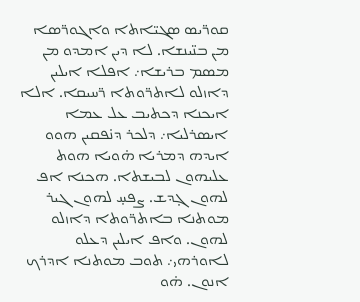ܩܘܪ̈ܝܣ ܣܓܝ̈ܐܬܐ ܘܐܓܘܪ̈ܣܐ ܡܢ ܒܢ̈ܝܢܫܐ. ܠܐ ܕܝܢ ܐܡܕܘ ܡܢ ܡܣܡ ܒܪܝܫܐ܇ ܐܦܠܐ ܐܝܠܝܢ ܕܐܙܠܘ ܠܐܬܪ̈ܘܬܐ ܪ̈ܚܝܩܐ. ܐܠܐ ܐܝܟܢܐ ܕܟܬܝܒ ܥܠ ܥܡܐ ܐܝܣܪܠܝܐ܇ ܕܠܟܪ ܕܢ̇ܦܩܝܢ ܗܘܘ ܐܝܕܗ ܕܡܪܝܐ ܗ̇ܘܝܐ ܗܘܬ ܥܠܝܗܘܢ ܠܒܝܫܬܐ. ܗܟܢܐ ܐܦ ܠܗܘܢ ܓ̣ܕܫ. ܨܦܚ̣ ܠܗܘܢ ܓܝܪ ܡܘܬܢܐ ܒܐܬܪ̈ܘܬܐ ܕܐܙܠܘ ܠܗܘܢ. ܘܐܦ ܐܝܠܝܢ ܕܥܠܘ ܠܐܘܪܗܝ܇ ܬܘܒ ܡܘܬܢܐ ܐܕܪܟ ܐܢܘܢ. ܗ̇ܘ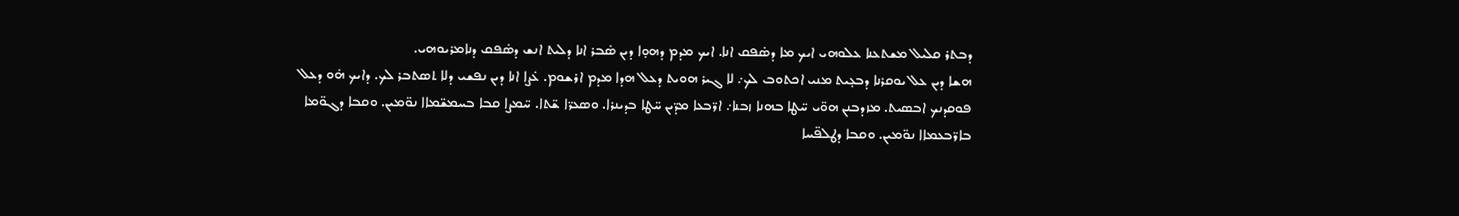ܕܒܬܪ ܩܠܝܠ ܡܫܬܥܢܐ ܥܠܘܗܝ ܐܝܟ ܡܐ ܕܣ̇ܦܩ ܐܢܐ. ܐܝܟ ܡܕܡ ܕܗܘ̣ܐ ܕܝܢ ܣ̇ܒܪ ܐܢܐ ܕܠܝܬ ܐܢܫ ܕܣ̇ܦܩ ܕܢܐܡܪܝܘܗܝ.
ܗܫܐ ܕܝܢ ܥܠ ܝܘܩܪܢܐ ܕܒܥ̣ܝܬ ܡܢܝ ܐܟܬܘܒ ܠܟ܇ ܠܐ ܓܝܪ ܗܘܝܬ ܕܥܠ ܗܕܐ ܡܕܡ ܐܪܫܘܡ. ܥ̇ܨܐ ܐܢܐ ܕܝܢ ܢܦܫܝ ܕܠܐ ܬܣܬܒܪ ܠܟ. ܕܐܝܟ ܗ̇ܘ ܕܥܠ ܦܘܩܕܢܟ ܐܒܣܝܬ. ܡܙܕܒܢܢ ܗܘ̈ܝ ܚ̈ܛܐ ܒܗܢܐ ܙܒܢܐ܇ ܐܪ̈ܒܥܐ ܡܕ̈ܝܢ ܚ̈ܛܐ ܒܕܝܢܪܐ. ܘܣܥܪ̈ܐ ܫ̈ܬܐ. ܚ̈ܡܨܐ ܩܒܐ ܒܚܡܫ̈ܡܐܐ ܢܘ̈ܡܝܢ. ܘܩܒܐ ܕܓܘ̈ܡܐ ܒܐܪ̈ܒܥܡܐܐ ܢܘ̈ܡܝܢ. ܘܩܒܐ ܕܛܠܦ̈ܚܐ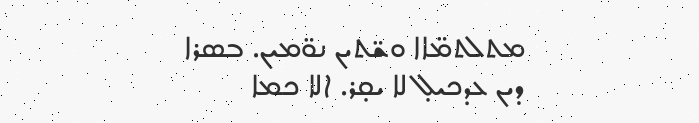ܡܬܠܬܡ̈ܐܐ ܘܫ̈ܬܝܢ ܢܘ̈ܡܝܢ. ܒܣܪܐ ܕܝܢ ܥܕܟܝܠ̣ ܠܐ ܝܩ̣ܪ. ܐܠܐ ܟܡܐ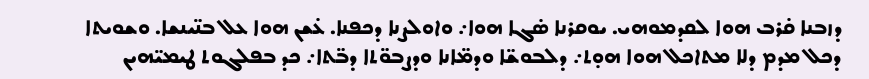ܕܙܒܢܐ ܩ̇ܪܒ ܗܘܐ ܠܩܕܡܘܗܝ. ܝܘܩܪܢܐ ܣ̇ܓܐ ܗܘܐ܇ ܘܐܘܠܨܢܐ ܕܟܦܢܐ. ܥ̇ܫܢ ܗܘܐ ܥܠ ܒܢ̈ܝܢܫܐ. ܘܫܘܝܬܐ ܕܟܠ ܡܕܡ ܕܠܐ ܡܬܐܟܠ ܗܘܐ ܗܘ̣ܬ܇ ܕܠܒܘܫ̈ܐ ܘܕܡ̈ܐܢܐ ܘܕܨܒܘ̈ܬܐ ܕܒ̈ܬܐ܇ ܟܕ ܒܦܠܓܘܬ ܛܝܡܝ̈ܗܝܢ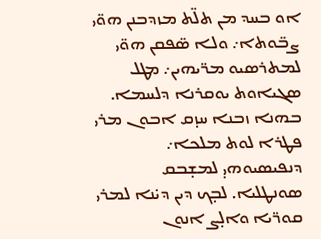ܐܘ ܒܚܕ ܡܢ ܬܠ̈ܬ ܡܙܕܒܢܢ ܗܘ̈ܝ ܨܒ̈ܘܬܐ܇ ܘܠܐ ܣ̈ܦܩܢ ܗܘ̈ܝ ܠܡܬܪܣܝܘ ܡܪ̈ܝܗܝܢ܇ ܡܛܠ ܣܓܝܐܘܬ ܝܘܩܪܢܐ ܕܠܚܡܐ. ܒܗܢܐ ܙܒܢܐ ܚܙ̣ܩ ܐܒܘܢ ܡܪܝ ܦܛܪܐ ܠܘܬ ܡܠܟܐ܇ ܕܢܦܝܣܝܘܗܝ̣ ܠܡܫ̣ܒܩ ܣܘܢܛܠܝܐ. ܠܒ̣ܟ ܕܝܢ ܕܝ̇ܢܐ ܠܡܪܝ ܩܘܪ̈ܝܐ ܘܐܠ̣ܨ ܐܢܘܢ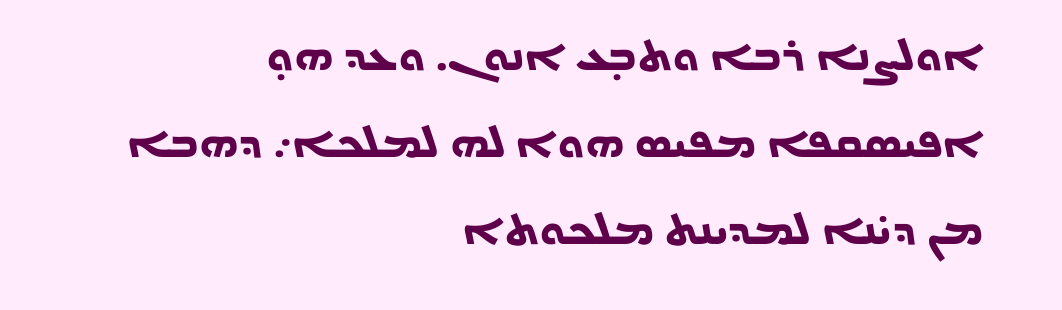ܐܘܠܨܢܐ ܪܒܐ ܘܬܒ̣ܥ ܐܢܘܢ. ܘܥܕ ܗܘ̣ ܐܦܝܣܩܦܐ ܡܦܝܣ ܗܘܐ ܠܗ ܠܡܠܟܐ܇ ܕܗܒܐ ܡܢ ܕܝ̇ܢܐ ܠܡܕܝܢܬ ܡܠܟܘܬܐ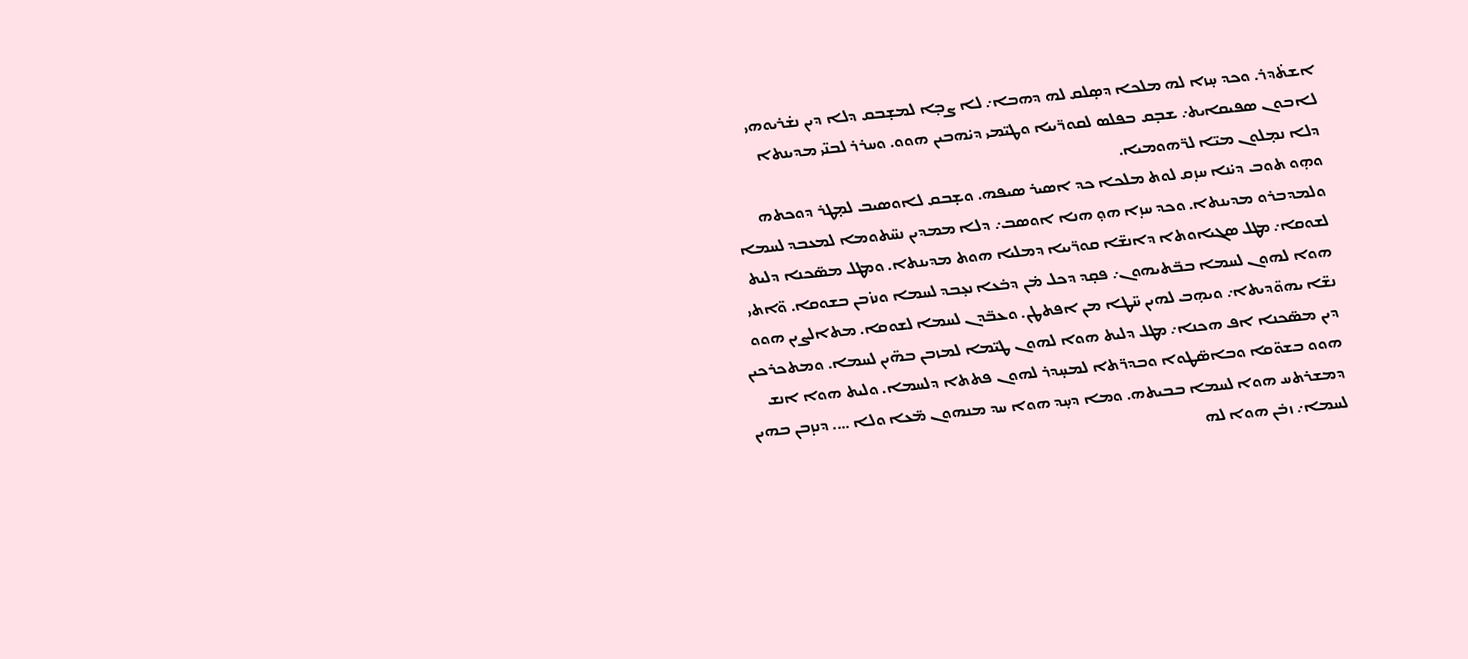ܐܫܬ̇ܕܪ. ܘܟܕ ܚ̣ܙܐ ܠܗ ܡܠܟܐ ܕܣ̣ܠܩ ܠܗ ܕܗܒܐ܇ ܠܐ ܨܒ̣ܐ ܠܡܫ̣ܒܩ ܕܠܐ ܕܝܢ ܢܫ̇ܪܝܘܗܝ ܠܐܒܘܢ ܣܦܝܩܐܝܬ܇ ܫܒ̣ܩ ܒܦܠܣ ܠܩܘܪ̈ܝܝܐ ܘܛܝ̈ܡܝ ܕܝ̇ܗܒܝܢ ܗܘܘ. ܘܚܪܪ ܠܒܢ̈ܝ ܡܕܝܢܬܐ ܕܠܐ ܢܡ̣ܠܘܢ ܡܝ̈ܐ ܠܪ̈ܗܘܡܝܐ.
ܘܗ̣ܘ ܬܘܒ ܕܝ̇ܢܐ ܚܙ̣ܩ ܠܘܬ ܡܠܟܐ ܟܕ ܐܣܝܪ ܣܝܦܗ. ܘܫ̣ܒܩ ܠܐܘܣܝܒ ܠܡ̣ܛܪ ܕܘܟܬܗ ܘܠܡܕܒܪܘ ܡܕܝܢܬܐ. ܘܟܕ ܚܙ̣ܐ ܗܘ̣ ܗܢܐ ܐܘܣܒ܇ ܕܠܐ ܡܡܕܝܢ ܢܚ̈ܬܘܡܐ ܠܡܥܒܕ ܠܚܡܐ ܠܫܘܩܐ܇ ܡܛܠ ܣܓܝܐܘܬܐ ܕܐܢܫ̈ܐ ܩܘܪ̈ܝܝܐ ܕܡܠܝܐ ܗܘܬ ܡܕܝܢܬܐ. ܘܡܛܠ ܡܣ̈ܟܢܐ ܕܠܝܬ ܗܘܐ ܠܗܘܢ ܠܚܡܐ ܒܒ̈ܬܝܗܘܢ܇ ܦܩ̣ܕ ܕܟܠ ܡ̇ܢ ܕܒ̇ܥܐ ܢܥ̣ܒܕ ܠܚܡܐ ܘܢܙ̇ܒܢ ܒܫܘܩܐ. ܘ̈ܐܬܝ ܢܫ̈ܐ ܝܗܘ̈ܕܝܬܐ܇ ܘܝܗ̣ܒ ܠܗܝܢ ܚ̈ܛܐ ܡܢ ܐܦܬܛܢ. ܘܥܒ̈ܕܢ ܠܚܡܐ ܠܫܘܩܐ. ܡܬܐܠܨܝܢ ܗܘܘ ܕܝܢ ܡܣ̈ܟܢܐ ܐܦ ܗܟܢܐ܇ ܡܛܠ ܕܠܝܬ ܗܘܐ ܠܗܘܢ ܛܝ̈ܡܐ ܠܡܙܒܢ ܒܗ̈ܝܢ ܠܚܡܐ. ܘܡܬܟܪܟܝܢ ܗܘܘ ܒܫܘ̈ܩܐ ܘܒܐܣ̈ܛܘܐ ܘܒܕܪ̈ܬܐ ܠܡܚ̣ܕܪ ܠܗܘܢ ܦܬܬܐ ܕܠܚܡܐ. ܘܠܝܬ ܗܘܐ ܐܢܫ ܕܡܫܪܬܚ ܗܘܐ ܠܚܡܐ ܒܒܝܬܗ. ܘܡܐ ܕܚ̣ܕ ܗܘܐ ܚܕ ܡܢܗܘܢ ܡ̈ܥܐ ܘܠܐ .... ܕܢܙ̣ܒܢ ܒܗܝܢ ܠܚܡܐ܇ ܙܒ̇ܢ ܗܘܐ ܠܗ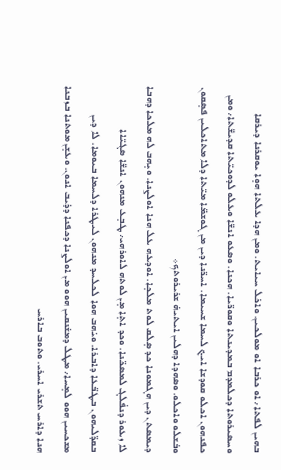ܒܗܝܢ ܠܦܬܐ܇ ܐܘ ܟܪܒܐ ܐܘ ܡܘܠܟܝܢ. ܘܐܟ̇ܠ ܚܝܐܝܬ. ܘܡܢ ܗܕܐ ܥܠܬܐ ܗܘ̣ܐ ܝܘܩܪܢܐ ܕܝܪܩܐ ܘܚܣܝܪܘܬܐ ܕܟܠܡܕܡ ܒܡܕܝܢܬܐ ܘܩܘܪ̈ܝܐ. ܗܟܢܐ. ܘܣܥܘ ܐܢܫ̈ܐ ܘܥܠܘ ܠܕܘܟܝ̈ܬܐ ܩܕܝܫ̈ܬܐ܇ ܘܡܢ ܟܦܢܗܘܢ ܐܟܠܘ ܩܘܕܫܐ ܐܝܟ ܠܚܡܐ ܫܚܝܡܐ. ܐܚܪ̈ܢܐ ܕܝܢ ܡܢ ܓܘܫܡ̈ܐ ܡܝ̈ܬܐ ܕܠܐ ܡܬܐܟܠܝܢ ܦܣ̣ܩܘܢ ܘܒ̇ܫܠܘ ܘܐܟܠܘ. ܘܣܗܕܐ ܕܗܠܝܢ ܐܝܬܝܗ̇ ܫܪܝܪܘܬܟ܀
ܕܝܡܣܬܢ ܕܝܢ ܗܓܡܘܢܐ ܟܕ ܣ̣ܠܩ ܠܘܬ ܡܠܟ̣ܐ. ܐܘܕܥܗ ܥܠ ܗܢܐ ܐܘܠܨܢܐ. ܘܝ̣ܗܒ ܠܗ ܡܠܟܐ ܕܗܒܐ ܠܐ ܙܥܘܪ ܕܢܦ̇ܠܓ ܠܡܣܟ̈ܢܐ. ܘܟܕ ܐܬ̣ܐ ܡ̣ܢ ܠܘܬܗ ܠܐܘܪܗܝ܇ ܛܒ̣ܥ ܡܢܗܘܢ ܐܢܫ̈ܐ ܣܓܝ̈ܐܐ ܒܩܕ̈ܠܝܗܘܢ ܒܛܒ̈ܥܐ ܕܐܒܪܐ. ܘܝ̇ܗܒ ܗܘܐ ܠܟܠܚܕ ܡܢܗܘܢ ܠܝܛܪܐ ܕܠܚܡܐ ܒܝܘܡܐ. ܠܐ ܕܝܢ ܡܫܟܚܝܢ ܗܘܘ ܠܡ̣ܚܐ܇ ܡܛܠ ܕܡܫ̇ܢܩܝܢ ܗܘܘ ܡܢ ܐܘܠܨܢܐ ܕܟܦܢܐ ܕܕ̇ܝܒ ܐܢܘܢ. ܘܥܫ̣ܢ ܡܘܬܢܐ ܒܙܒܢܐ ܗܢܐ ܕܐܪܚ ܬܫܪܝ ܐܚܪܝ. ܘܬܘܒ ܒܐܪܚ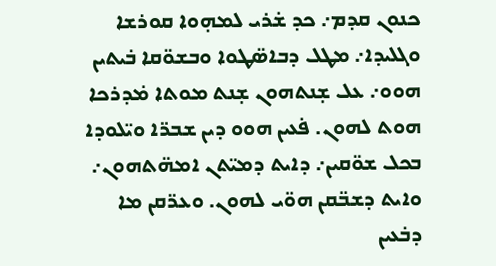ܟܢܘܢ ܩܕܡ܇ ܟܕ ܫ̇ܪܝ ܠܡܗ̣ܘܐ ܩܘܪܫܐ ܘܓܠܝܕܐ܇ ܡܛܠ ܕܒܐܣ̈ܛܘܐ ܘܒܫܘ̈ܩܐ ܒ̇ܝܬܝܢ ܗܘܘ܇ ܥܠ ܫ̣ܢܬܗܘܢ ܫ̣ܢܬ ܡܘܬܐ ܡ̇ܕܪܟܐ ܗܘܬ ܠܗܘܢ. ܦ̇ܥܝܢ ܗܘܘ ܕܝܢ ܫܒܪ̈ܐ ܘܝ̈ܠܘܕܐ ܒܟܠ ܫܘ̈ܩܝܢ܇ ܕܐܝܬ ܕܡܝ̈ܬܢ ܐܡܗ̈ܬܗܘܢ܇ ܘܐܝܬ ܕܫܒ̈ܩܢ ܗܘ̈ܝ ܠܗܘܢ. ܘܥܪ̈ܩܢ ܡܐ ܕܒ̇ܥܝܢ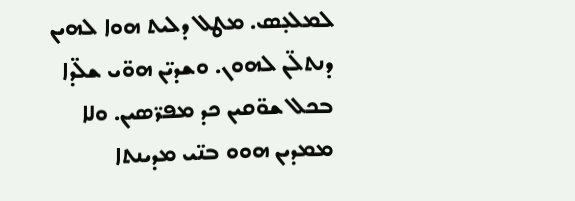ܠܡܠܥ̣ܣ. ܡܛܠ ܕܠܝܬ ܗܘܐ ܠܗܝܢ ܕܢܬܠ̈ܢ ܠܗܘܢ. ܘܫܕܝ̈ܢ ܗܘ̈ܝ ܫܠ̈ܕܐ ܒܟܠ ܫܘ̈ܩܝܢ ܟܕ ܡܦܪ̈ܣܝܢ. ܘܠܐ ܡܡܕܝܢ ܗܘܘ ܒܢ̈ܝ ܡܕܝܢܬܐ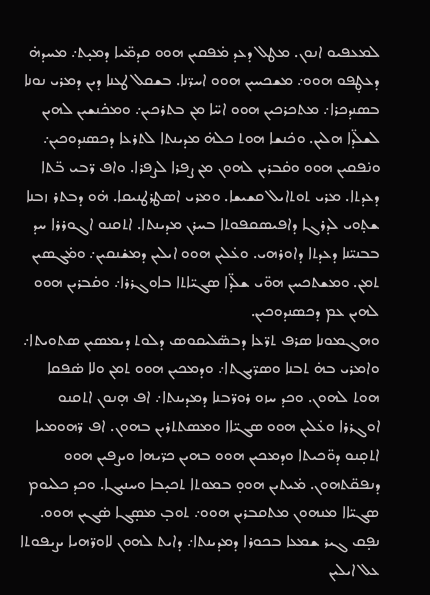ܠܡܥܦܝܘ ܐܢܘܢ. ܡܛܠ ܕܥܕ ܡ̇ܦܩܝܢ ܗܘܘ ܩܕܡ̈ܝܐ ܕܡܝ̣ܬ܇ ܡܚܕܗ̇ ܕܥܛ̣ܦܘ ܗܘܘ܇ ܡܫܟܚܝܢ ܗܘܘ ܐܚܪ̈ܢܐ. ܒܫܩܠ ܛܥܢܐ ܕܝܢ ܕܡܪܝ ܢܘܢܐ ܒܣܢܕܟܪܐ܇ ܡܬܟܪܟܝܢ ܗܘܘ ܐܚ̈ܐ ܡܢ ܒܬܪܟܝܢ܇ ܘܡܟ̇ܢܫܝܢ ܠܗܝܢ ܠܫܠ̈ܕܐ ܗܠܝܢ. ܘܟ̇ܢܫܐ ܗܘܬ ܟܠܗ̇ ܡܕܝܢܬܐ ܠܬܪܥܐ ܕܟܣܢܕܘܟܝܢ܇ ܘܢ̇ܦܩܝܢ ܗܘܘ ܘܩ̇ܒܪܝܢ ܠܗܘܢ ܡܢ ܨܦܪܐ ܠܨܦܪܐ. ܘܐܦ ܪ̈ܒܝ ܒ̈ܬܐ ܕܥܕܬܐ. ܡܪܝ ܬܘܬܐܝܠ ܩܫܝܫܐ. ܘܡܪܝ ܐܣܛܪܛܢܝܩܐ. ܗ̇ܘ ܕܒܬܪ ܙܒܢܐ ܫܬ̣ܘܝ ܠܕܪܓܐ ܕܐܦܝܣܩܦܘܬܐ ܒܚܪܢ ܡܕܝܢܬܐ. ܐܬܩܢܘ ܐܓܘܪܪܐ ܚܕ ܒܒܢܝ̈ܢܐ ܕܥܕܬܐ ܕܐܘܪܗܝ. ܘܥ̇ܠܝܢ ܗܘܘ ܐܝܠܝܢ ܕܡܫ̇ܢܩܝܢ܇ ܘܡ̇ܓܣܝܢ ܬܡܢ. ܘܡܫܬܟܚܢ ܗܘ̈ܝ ܫܠ̈ܕܐ ܣܓܝ̈ܐܬܐ ܒܐܘܓܪܪܐ܇ ܘܩ̇ܒܪܝܢ ܗܘܘ ܠܗܝܢ ܥܡ ܕܟܣܢܕܘܟܝܢ.
ܘܗܓܡܘܢܐ ܣܪܦ ܬܪ̈ܥܐ ܕܒܣ̈ܠܝܩܘܣ ܕܠܘܬ ܕܝܡܣܝܢ ܣܬܘܝܬܐ܇ ܘܐܡܪܝ ܒܗ̇ ܬܒܢܐ ܘܣܪ̈ܝܓܬܐ܇ ܘܕܡܟܝܢ ܗܘܘ ܬܡܢ ܘܠܐ ܣ̇ܦܩܐ ܗܘܬ ܠܗܘܢ. ܘܟܕ ܚܙܘ ܪܘܪ̈ܒܢܐ ܕܡܕܝܢܬܐ܇ ܐܦ ܗ̣ܢܘܢ ܐܬܩܢܘ ܐܘܓܪܪܐ ܘܥ̇ܠܝܢ ܗܘܘ ܣܓܝ̈ܐܐ ܘܡܣܬܬܪܝܢ ܒܗܘܢ. ܐܦ ܪ̈ܗܘܡܝܐ ܐܬܩ̣ܢܘ ܕܘ̈ܟܝܬܐ ܘܕܡܟܝܢ ܗܘܘ ܒܗܝܢ ܟܪ̈ܝܗܐ ܘܝܨܦܝܢ ܗܘܘ ܕܢܦܩ̈ܬܗܘܢ. ܡ̇ܝܬܝܢ ܗܘܘ̣ ܒܡܘܬܐ ܬܟܝ̣ܒܐ ܘܚܢܝܓܐ. ܘܟܕ ܟܠܝܘܡ ܣܓܝ̈ܐܐ ܡܢܗܘܢ ܡܬܩܒܪܝܢ ܗܘܘ܇ ܬܘܒ̣ ܡܣ̣ܓܐ ܣ̇ܓܝܢ ܗܘܘ. ܢܦ̣ܩ ܓܝܪ ܫܡܥܐ ܒܟܘܪܐ ܕܡܕܝܢܬܐ܇ ܕܐܝܬ ܠܗܘܢ ܠܐܘܪ̈ܗܝܐ ܝܨܝܦܘܬܐ ܥܠ ܐܝܠܝܢ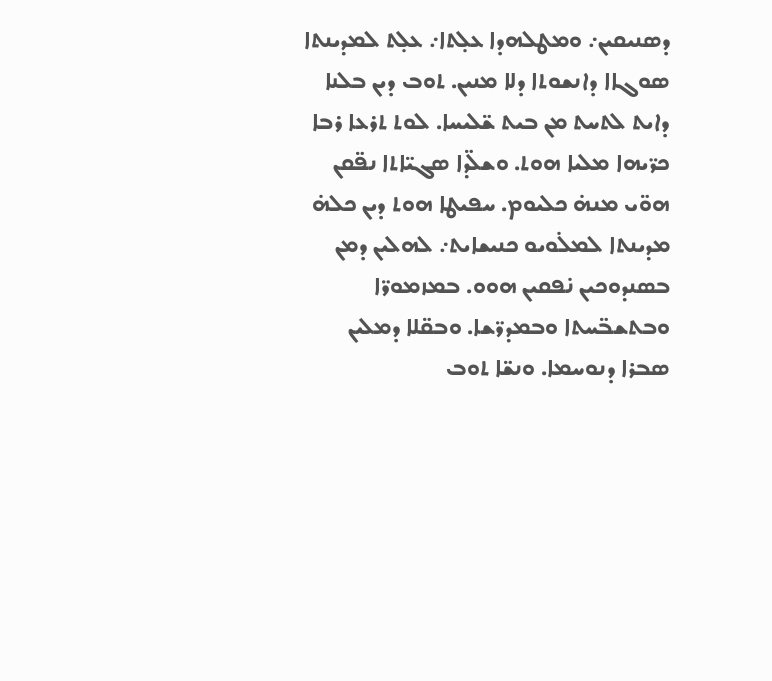ܕܣܢܝܩܝܢ܇ ܘܡܛܠܗܕܐ ܥܠ̣ܬܐ܇ ܥܠ̣ܬ ܠܡܕܝܢܬܐ ܣܘܓܐܐ ܕܐܢܫܘܬܐ ܕܠܐ ܡܢܝܢ. ܬܘܒ ܕܝܢ ܒܠܢܐ ܕܐܝܬ ܠܬܚܬ ܡܢ ܒܝܬ ܫ̈ܠܝܚܐ. ܠܘܬ ܬܪܥܐ ܪܒܐ ܟܪ̈ܝܗܐ ܡܠܝܐ ܗܘܬ. ܘܫܠ̈ܕܐ ܣܓܝ̈ܐܬܐ ܢܦ̈ܩܢ ܗܘ̈ܝ ܡܢܗ̇ ܟܠܝܘܡ. ܚܦܝܛܐ ܗܘܬ ܕܝܢ ܟܠܗ̇ ܡܕܝܢܬܐ ܠܡܠ̇ܘܝܘ ܟܢܝܫܐܝܬ܇ ܠܗܠܝܢ ܕܡܢ ܒܣܢܕܘܟܝܢ ܢ̇ܦܩܝܢ ܗܘܘ. ܒܡܙܡܘܪ̈ܐ ܘܒܬܫܒ̈ܚܬܐ ܘܒܡܕܪ̈ܫܐ. ܘܒܩ̈ܠܐ ܕܡܠܝܢ ܣܒܪܐ ܕܢܘܚܡܐ. ܘܢܫ̈ܐ ܬܘܒ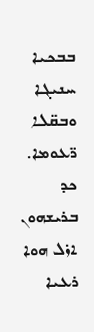ܒܒܟܝܐ ܚܢܝܓܐ ܘܒܩ̈ܠܐ ܪ̈ܥܘܡܐ. ܟܕ ܒܪܝܫܗܘܢ ܐܙ̇ܠ ܗܘܐ ܪܥܝܐ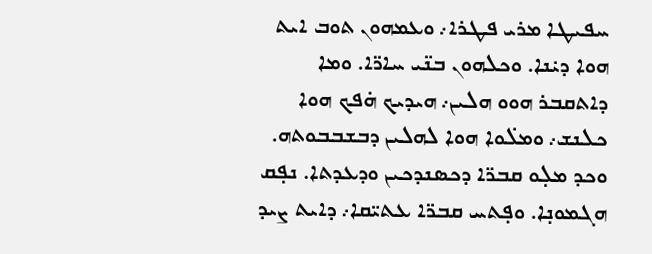ܚܦܝܛܐ ܡܪܝ ܦܛܪܐ܇ ܘܥܡܗܘܢ ܬܘܒ ܐܝܬ ܗܘܐ ܕܝ̇ܢܐ. ܘܟܠܗܘܢ ܒܢ̈ܝ ܚܐܪ̈ܐ. ܘܡܐ ܕܐܬܩܒܪ ܗܘܘ ܗܠܝܢ܇ ܗܝܕܝܟ ܗ̇ܦܟ ܗܘܐ ܟܠܢܫ܇ ܘܡܠ̇ܘܐ ܗܘܐ ܠܗܠܝܢ ܕܒܫܒܒܘܬܗ. ܘܟܕ ܡܠ̣ܘ ܩܒܪ̈ܐ ܕܟܣܢܕܟܝܢ ܘܕܥܕܬܐ. ܢܦ̣ܩ ܗܓܡܘܢ̣ܐ. ܘܦ̣ܬܚ ܩܒܪ̈ܐ ܥܬܝ̈ܩܐ܇ ܕܐܝܬ ܨܝܕ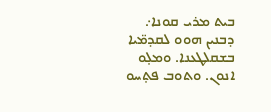ܒܝܬ ܡܪܝ ܩܘܢܐ܇ ܕܒܢܝܢ ܗܘܘ ܠܩܕܡ̈ܝܐ ܒܫܩܠܛܥܢܐ. ܘܡܠ̣ܘ ܐܢܘܢ. ܘܬܘܒ ܦܬ̣ܚܘ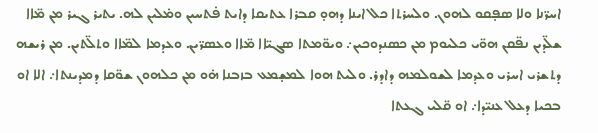ܐܚܪ̈ܢܐ ܘܠܐ ܣܦ̣ܩܘ ܠܗܘܢ. ܘܠܚܪܬܐ ܟܠ ܐܝܢܐ ܕܗܘ̣ ܩܒܪܐ ܥܬܝܩܐ ܕܐܝܬ ܦ̇ܬܚܝܢ ܘܡ̇ܠܝܢ ܠܗ. ܝܬܝܪ ܓܝܪ ܡܢ ܡ̈ܐܐ ܫܠ̈ܕܝܢ ܢܦ̈ܩܢ ܗܘ̈ܝ ܟܠܝܘܡ ܡܢ ܟܣܢܕܘܟܝܢ܇ ܘܝܘ̈ܡܬܐ ܣܓܝ̈ܐܐ ܡ̈ܐܐ ܘܥܣܪ̈ܝܢ. ܘܥܕܡܐ ܠܡ̈ܐܐ ܘܬܠ̈ܬܝܢ. ܡܢ ܪܝܫܗ ܕܬܫܪܝ ܐܚܪܝ ܘܥܕܡܐ ܠܫܘܠܡܗ ܕܐܕܪ. ܘܠܝܬ ܗܘܐ ܠܡܫ̣ܡܥ ܒܙܒܢܐ ܗ̇ܘ ܡܢ ܟܠܗܘܢ ܫܘ̈ܩܐ ܕܡܕܝܢܬܐ܇ ܐܠܐ ܐܘ ܒܟܝܐ ܕܥܠ ܥܢܝ̈ܕܐ܇ ܐܘ ܩ̈ܠܝ ܓܥܬܐ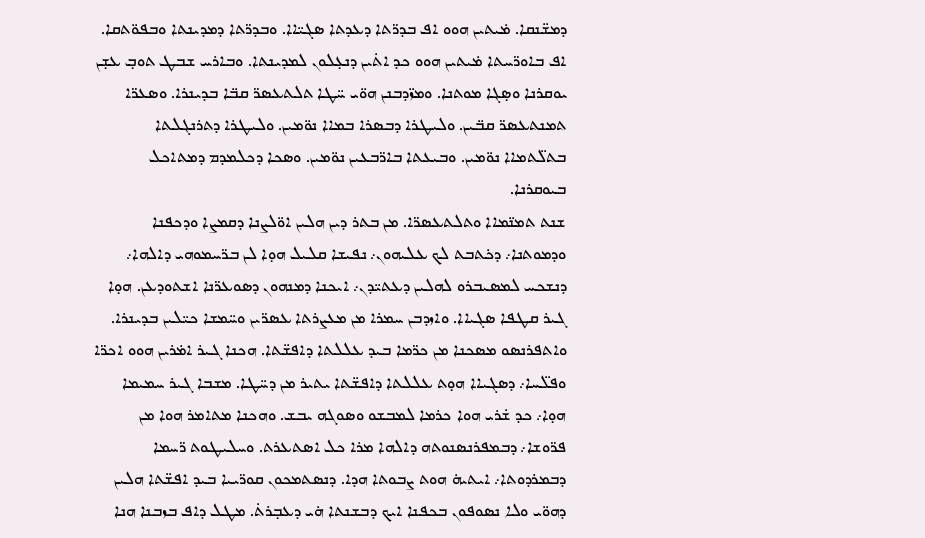ܕܡܫ̈ܢܩܐ. ܡ̇ܝܬܝܢ ܗܘܘ ܐܦ ܒܕܪ̈ܬܐ ܕܥܕܬܐ ܣܓܝ̈ܐܐ. ܘܒܕܪ̈ܬܐ ܕܡܕܝܢܬܐ ܘܒܦܘ̈ܬܩܐ. ܐܦ ܒܐܘܪ̈ܚܬܐ ܡ̇ܝܬܝܢ ܗܘܘ ܟܕ ܐܬ̇ܝܢ ܕܢܥ̣ܠܘܢ ܠܡܕܝܢܬܐ. ܘܒܐܪܚ ܫܒܛ ܬܘܒ̣ ܥܫ̣ܢ ܝܘܩܪܢܐ ܘܣ̣ܓܐ ܡܘܬܢܐ. ܘܡܙ̈ܕܒܢܢ ܗܘ̈ܝ ܚ̈ܛܐ ܬܠܬܥܣܪ̈ ܩܒ̈ܐ ܒܕܝܢܪܐ. ܘܣܥܪ̈ܐ ܬܡܢܬܥܣܪ̈ ܩܒ̈ܝܢ. ܘܠܝܛܪܐ ܕܒܣܪܐ ܒܡܐܐ ܢܘ̈ܡܝܢ. ܘܠܝܛܪܐ ܕܬܪܢܓܠܬܐ ܒܬܠ̈ܬܡܐܐ ܢܘ̈ܡܝܢ. ܘܒܝܥܬܐ ܒܐܪ̈ܒܥܝܢ ܢܘ̈ܡܝܢ. ܘܣܟܐ ܕܟܠܡܕܡ ܕܡܬܐܟܠ ܒܝܘܩܪܢܐ.
ܫܢܬ ܬܡܢ̈ܡܐܐ ܘܬܠܬܥܣܪ̈ܐ. ܡܢ ܒܬܪ ܕܝܢ ܗܠܝܢ ܐܘ̈ܠܨܢܐ ܕܩܡܨܐ ܘܕܟܦܢܐ ܘܕܡܘܬܢܐ܇ ܕܟ̇ܬܒܬ ܠܟ ܥܠܝܗܘܢ܇ ܢܦܝܫܐ ܩܠܝܠ ܗܘ̣ܐ ܠܢ ܒܪ̈ܚܡܘܗܝ ܕܐܠܗܐ܇ ܕܢܫܟܚ ܠܡܣܝܒܪܘ ܠܗܠܝܢ ܕܥܬܝ̈ܕܢ܇ ܐܝܟܢܐ ܕܡܢܗܘܢ ܕܣܘܥܪ̈ܢܐ ܐܫܬܘܕܥܢ. ܗܘ̣ܐ ܓܝܪ ܩܛܦܐ ܣܓܝܐܐ. ܘܐܙܕܒܢ ܚܡܪܐ ܡܢ ܡܥܨܪܬܐ ܥܣܪ̈ܝܢ ܘܚ̈ܡܫܐ ܟܝ̈ܠܝܢ ܒܕܝܢܪܐ. ܘܐܬܦܪܢܣܘ ܡܣܟܢܐ ܡܢ ܟܪ̈ܡܐ ܒܝܕ ܥܠܠܬܐ ܕܐܦܫ̈ܬܐ. ܗܟܢܐ ܓܝܪ ܐܡ̇ܪܝܢ ܗܘܘ ܐܟܪ̈ܐ ܘܦܠ̈ܚܐ܇ ܕܣܓܝܐܐ ܗܘ̣ܬ ܥܠܠܬܐ ܕܐܦܫ̈ܬܐ ܝܬܝܪ ܡܢ ܕܚ̈ܛܐ. ܡܫܒܐ ܓܝܪ ܚܡܝܡܐ ܗܘ̣ܐ܇ ܟܕ ܫ̇ܪܝ ܗܘܐ ܟܪܡܐ ܠܡܒܫܘ ܘܣܘܓܗ ܝܒܫ. ܘܗܟܢܐ ܡܬܐܡܪ ܗܘܐ ܡܢ ܦܪ̈ܘܫܐ܇ ܕܒܡܦܪܢܣܢܘܬܗ ܕܐܠܗܐ ܡܪܐ ܟܠ ܐܣܬܥܪܬ. ܘܚܠܝܛܘܬ ܪ̈ܚܡܐ ܕܒܡܪܕܘܬܐ܇ ܐܝܬܝܗ̇ ܗܘܬ ܨܒܘܬܐ ܗܕܐ. ܕܢܣܬܡܟܘܢ ܩܘܪ̈ܝܝܐ ܒܝܕ ܐܦܫ̈ܬܐ ܗܠܝܢ ܕܗܘ̈ܝ ܘܠܐ ܢܣܘܦܘܢ ܒܟܦܢܐ ܐܝܟ ܕܒܫܢܬܐ ܗ̇ܝ ܕܥܒ̣ܪܬ̇. ܡܛܠ ܕܐܦ ܒܙܒܢܐ ܗܢܐ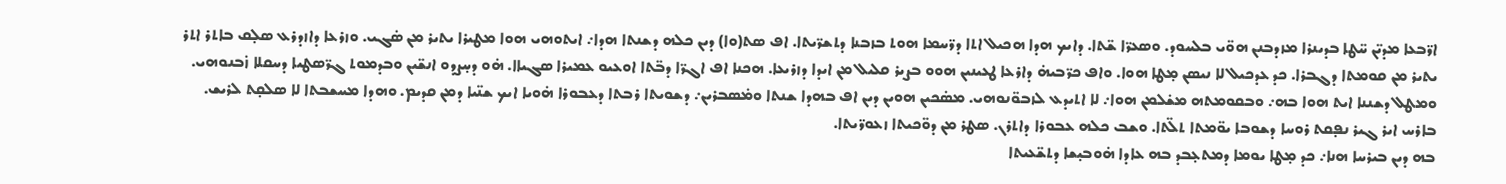ܐܪ̈ܒܥܐ ܡܕܝ̈ܢ ܚ̈ܛܐ ܒܕܝܢܪܐ ܡܙܕܒܢܢ ܗܘ̈ܝ ܒܠܚܘܕ. ܘܣܥܪ̈ܐ ܫ̈ܬܐ. ܕܐܝܟ ܗܕܐ ܗܟܝܠ ܐܬܐ ܕܪ̈ܚܡܐ ܗܘܬ ܒܙܒܢܐ ܕܬܫܪ̈ܝܬܐ. ܐܦ ܣܬ(ܘܐ) ܕܝܢ ܟܠܗ ܕܫܢܬܐ ܗܕܐ܇ ܐܝܬܘܗܝ ܗܘܐ ܡܛܝܪܐ ܝܬܝܪ ܡܢ ܣ̇ܓܝ. ܘܙܪܥܐ ܕܐܙܕܪܥ ܣܠ̣ܩ ܒܐܬܪ ܐܬܪ ܝܬܝܪ ܡܢ ܩܘܡܬܐ ܕܓܒܪܐ. ܟܕ ܥܕܟܝܠ ܠܐ ܢܝܣܢ ܡ̣ܛܐ ܗܘܐ. ܘܐܦ ܟܪ̈ܒܝܗ̇ ܕܐܪܥܐ ܛܥܝܢܝܢ ܗܘܘ ܒܨܝܪ ܩܠܝܠ ܡܢ ܐܝܕܐ ܕܙܪܝܥܐ. ܗܟܢܐ ܐܦ ܐܓܪ̈ܐ ܕܒ̈ܬܐ ܐܘܥܝܘ ܥܡܝܪܐ ܣܓܝܐܐ. ܗ̇ܘ ܕܚ̣ܨܕܘ ܐܢܫ̈ܝܢ ܘܒܕܡܘܬ ܓܪ̈ܣܛܝܐ ܕܚܩܠܐ ܙ̇ܒܢܘܗܝ. ܘܡܛܠ ܕܫܢܢܐ ܐܝܬ ܗܘܐ ܒܗ܇ ܘܒܩܘܡܬܗ ܡܫ̇ܠܡܢ ܗܘܐ܇ ܠܐ ܐܬܝܕܥ ܠܙܒܘ̈ܢܘܗܝ. ܡܣ̇ܟܝܢ ܗܘܝܢ ܕܝܢ ܐܦ ܒܗܕܐ ܫܢܬܐ ܘܡ̇ܣܒܪܝܢ܇ ܕܫܘܝܬܐ ܪܒܬܐ ܕܥܒܘܪܐ ܗ̇ܘܝܐ ܐܝܟ ܫܢ̈ܝܐ ܕܡܢ ܩܕܝܡ. ܘܗܕܐ ܡܚܫܒܬܐ ܠܐ ܣܠܩ̣ܬ ܠܪܝܫ. ܒܐܪܚ ܐܝܪ ܓܝܪ ܢܦ̣ܩܬ ܪܘܚܐ ܕܫܘܒܐ ܝܘ̈ܡܬܐ ܬܠ̈ܬܐ. ܘܫܒ ܟܠܗ ܥܒܘܪܐ ܕܐܬܪܢ. ܣܛܪ ܡܢ ܕܘ̈ܟܝܬܐ ܙܥܘܪ̈ܝܬܐ.
ܒܗ ܕܝܢ ܒܝܪܚܐ ܗܢܐ܇ ܟܕ ܡ̣ܛܐ ܝܘܡܐ ܕܡܬܥ̣ܒܕ ܒܗ ܥܐܕܐ ܗ̇ܘܒܝ̣ܫܐ ܕܬܫ̈ܥܝܬܐ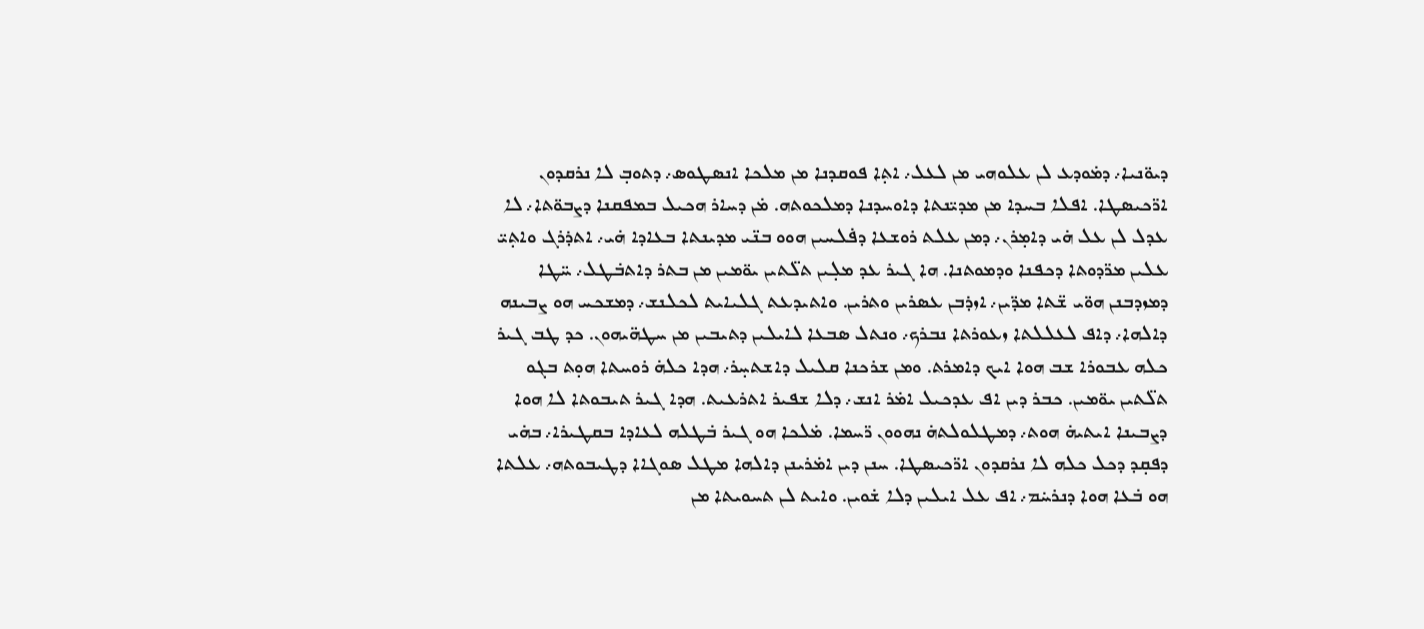ܕܝܘ̈ܢܝܐ܇ ܕܡ̇ܘܕܥ ܠܢ ܥܠܘܗܝ ܡܢ ܠܥܠ܇ ܐܬ̣ܐ ܦܘܩܕܢܐ ܡܢ ܡܠܟܐ ܐܢܣܛܘܣ܇ ܕܬܘܒ̣ ܠܐ ܢܪܩܕܘܢ ܐܪ̈ܟܝܣܛܐ. ܐܦܠܐ ܒܚܕܐ ܡܢ ܡܕܝ̈ܢܬܐ ܕܐܘܚܕܢܐ ܕܡܠܟܘܬܗ. ܡ̇ܢ ܕܚܐܪ ܗܟܝܠ ܒܡܦܩܢܐ ܕܨܒܘ̈ܬܐ܇ ܠܐ ܥܕܠ ܠܢ ܥܠ ܗ̇ܝ ܕܐܡ̣ܪܢ܇ ܕܡܢ ܥܠܬ ܪܘܫܥܐ ܕܦ̇ܠܚܝܢ ܗܘܘ ܒܢ̈ܝ ܡܕܝܢܬܐ ܒܥܐܕܐ ܗ̇ܝ܇ ܐܬܕ̇ܪܓ ܘܐܬ̣ܝ̈ ܥܠܝܢ ܡܪ̈ܕܘܬܐ ܕܟܦܢܐ ܘܕܡܘܬܢܐ. ܗܐ ܓܝܪ ܥܕ ܡܠ̣ܝܢ ܬܠ̈ܬܝܢ ܝܘ̈ܡܝܢ ܡܢ ܒܬܪ ܕܐܬܒ̇ܛܠ܇ ܚ̈ܛܐ ܕܡܙܕܒܢܢ ܗܘ̈ܝ ܫ̈ܬܐ ܡܕ̈ܝܢ܇ ܐܙܕ̇ܒܢ ܥܣܪܝܢ ܘܬܪܝܢ. ܘܐܬܝܕܥܬ ܓܠܝܐܝܬ ܠܟܠܢܫ܇ ܕܡܫܟܚ ܗܘ ܨܒܝܢܗ ܕܐܠܗܐ܇ ܕܐܦ ܠܥܠܠܬܐ ܙܥܘܪܬܐ ܢܒܪܟ܇ ܘܢܬܠ ܣܒܥܐ ܠܐܝܠܝܢ ܕܬܝܒܝܢ ܡܢ ܚܛܗ̈ܝܗܘܢ. ܟܕ ܛܒ ܓܝܪ ܟܠܗ ܥܒܘܪܐ ܫܒ ܗܘܐ ܐܝܟ ܕܐܡܪܬ. ܘܡܢ ܫܪܟܢܐ ܩܠܝܠ ܕܐܫܬܚ̣ܪ܇ ܗܕܐ ܟܠܗ̇ ܪܘܚܬܐ ܗܘ̣ܬ ܒܓܘ ܬܠ̈ܬܝܢ ܝܘ̈ܡܝܢ. ܟܒܪ ܕܝܢ ܐܦ ܥܕܟܝܠ ܐܡ̇ܪ ܐܢܫ܇ ܕܠܐ ܫܦܝܪ ܐܬܪܥܝܬ. ܗܕܐ ܓܝܪ ܬܝܒܘܬܐ ܠܐ ܗܘܐ ܕܨܒܝܢܐ ܐܝܬܝܗ̇ ܗܘܬ܇ ܕܡܛܠܘܠܬܗ̇ ܢܗܘܘܢ ܪ̈ܚܡܐ. ܡ̇ܠܟܐ ܗܘ ܓܝܪ ܒ̇ܛܠܗ ܠܥܐܕܐ ܒܩܛܝܪܐ܇ ܒܗ̇ܝ ܕܦܩ̣ܕ ܕܟܠ ܟܠܗ ܠܐ ܢܪܩܕܘܢ ܐܪ̈ܟܝܣܛܐ. ܚܢܢ ܕܝܢ ܐܡ̇ܪܝܢܢ ܕܐܠܗܐ ܡܛܠ ܣܘܓܐܐ ܕܛܝܒܘܬܗ܇ ܥܠܬܐ ܗܘ ܒ̇ܥܐ ܗܘܐ ܕܢܪܚ̇ܡ܇ ܐܦ ܥܠ ܐܝܠܝܢ ܕܠܐ ܫ̇ܘܝܢ. ܘܐܝܬ ܠܢ ܬܚܘܝܬܐ ܡܢ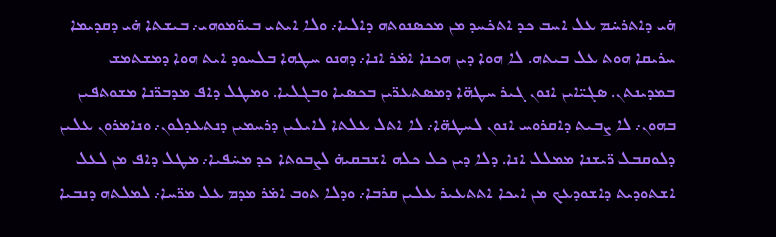ܗ̇ܝ ܕܐܬܪܚ̇ܡ ܥܠ ܐܚܒ ܟܕ ܐܬܟ̇ܚܕ ܡܢ ܡܟܣܢܘܬܗ ܕܐܠܝܐ܇ ܘܠܐ ܐܝܬܝ ܒܝܘ̈ܡܘܗܝ܇ ܒܝܫܬܐ ܗ̇ܝ ܕܩܕܝܡܐ ܚܪܝܩܐ ܗܘܬ ܥܠ ܒܝܬܗ. ܠܐ ܗܘܐ ܕܝܢ ܗܟܢܐ ܐܡ̇ܪ ܐܢܐ܇ ܕܗܢܘ ܚܛܗܐ ܒܠܚܘܕ ܐܝܬ ܗܘܐ ܕܡܫܬܡܫ ܒܡܕܝܢܬܢ. ܣܓܝ̈ܐܝܢ ܐܢܘܢ ܓܝܪ ܚܛܗ̈ܐ ܕܡܣܬܥܪ̈ܝܢ ܒܟܣܝܐ ܘܒܓܠܝܐ. ܘܡܛܠ ܕܐܦ ܡܕܒܪ̈ܢܐ ܡܫܘܬܦܝܢ ܒܗܘܢ܇ ܠܐ ܨܒܝܬ ܕܐܩܪܘܚ ܐܢܘܢ ܠܚܛܗ̈ܐ܇ ܠܐ ܐܬܠ ܥܠܬܐ ܠܐܝܠܝܢ ܕܪܚܡܝܢ ܕܢܬܥܕܠܘܢ܇ ܘܢܐܡܪܘܢ ܥܠܝܢ ܕܠܘܩܒܠ ܪ̈ܝܫܢܐ ܡܡܠܠ ܐܢܐ. ܕܠܐ ܕܝܢ ܟܠ ܟܠܗ ܐܫܒܩܝܗ̇ ܠܨܒܘܬܐ ܟܕ ܡܚ̇ܦܝܐ܇ ܡܛܠ ܕܐܦ ܡܢ ܠܥܠ ܐܫܬܘܕܝܬ ܕܐܫܘܕܥܟ ܡܢ ܐܝܟܐ ܐܬܬܥܝܪ ܥܠܝܢ ܩܪܒܐ܇ ܘܕܠܐ ܬܘܒ ܐܡ̇ܪ ܡܕܡ ܥܠ ܡܪ̈ܚܐ܇ ܠܡܠܬܗ ܕܢܒܝܐ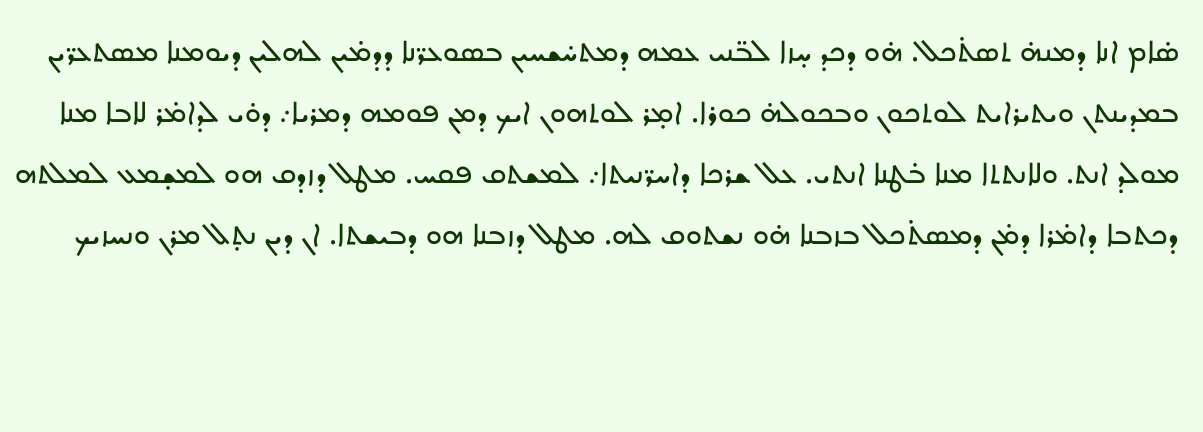ܣ̇ܐܡ ܐܢܐ ܕܡܢܗ̇ ܬܣܬ̇ܟܠ. ܗ̇ܘ ܕܟܕ ܚ̣ܙܐ ܠܒ̈ܢܝ ܥܡܗ ܕܡܬܚ̇ܫܚܝܢ ܒܣܘܥܪ̈ܢܐ ܕܕܡ̇ܝܢ ܠܗܠܝܢ ܕܝܘܡܢܐ ܡܣܬܥܪ̈ܝܢ ܒܡܕܝܢܬܢ ܘܝܬܝܪܐܝܬ ܠܘܬܟܘܢ ܘܒܟܘܠܗ̇ ܟܘܪܐ. ܐܡ̣ܪ ܠܘܬܗܘܢ ܐܝܟ ܕܡܢ ܦܘܡܗ ܕܡܪܝܐ܇ ܕܘ̇ܝ ܠܕܐܡ̇ܪ ܠܐܒܐ ܡܢܐ ܡܘܠܕ ܐܢܬ. ܘܠܐܢܬܬܐ ܡܢܐ ܒ̇ܛܢܐ ܐܢܬܝ. ܥܠ ܫܪܟܐ ܕܐܚܪ̈ܢܝܬܐ܇ ܠܡܫܬܩ ܦܩܚ. ܡܛܠ ܕܙܕܩ ܗܘ ܠܡܫ̣ܡܥ ܠܡܠܬܗ ܕܟܬܒܐ ܕܐܡ̇ܪܐ ܕܡ̇ܢ ܕܡܣܬ̇ܟܠ ܒܙܒܢܐ ܗ̇ܘ ܢܫܬܘܩ ܠܗ. ܡܛܠ ܕܙܒܢܐ ܗܘ ܕܒܝܫܬܐ. ܐܢ ܕܝܢ ܢܬ̣ܠ ܡܪܢ ܘܢܚܙܝܟ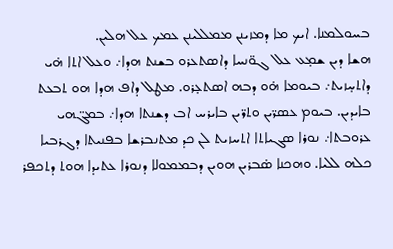ܒܚܘܠܡܢܐ. ܐܝܟ ܡܐ ܕܡܙܝܢܢ ܡܡܠܠܝܢܢ ܥܡܟ ܥܠ ܗܠܝܢ.
ܗܫܐ ܕܝܢ ܫܡ̣ܥ ܥܠ ܓܘ̈ܢܚܐ ܕܐܣܬܥܪܘ ܒܫܢܬ ܗܕܐ܇ ܘܥܠ ܐܬܐ ܗ̇ܝ ܕܐܬܚ̣ܙܝܬ܇ ܒܝܘܡܐ ܗ̇ܘ ܕܒܗ ܐܣܬܥ̣ܪܘ. ܡܛܠ ܕܐܦ ܗܕܐ ܗܘ ܬܒܥܬ ܒܐܝܕܝܢ. ܒܝܘܡ ܥܣܪ̈ܝܢ ܘܬܪ̈ܝܢ ܒܐܝܪܚ ܐܒ ܕܫܢܬܐ ܗܕܐ܇ ܒܡܓ̈ܗܝ ܥܪܘܒܬܐ܇ ܢܘܪܐ ܣܓܝܐܬܐ ܐܬܚܙܝܬ ܠܢ ܟܕ ܡܬܢܒܪܫܐ ܒܦܢܝܬܐ ܕܓܪܒܝܐ ܟܠܗ ܠܠܝܐ. ܘܗܟܢܐ ܣ̇ܒܪܝܢ ܗܘܝܢ ܕܒܡܡܘܠܐ ܕܢܘܪܐ ܥܬܝܕܐ ܗܘܬ ܕܬܟܦܪ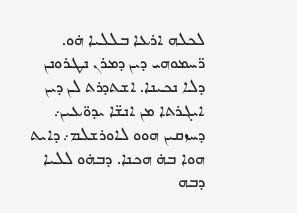ܠܟܠܗ ܐܪܥܐ ܒܠܠܝܐ ܗ̇ܘ. ܪ̈ܚܡܘܗܝ ܕܝܢ ܕܡܪܢ ܢܛܪܘܢܢ ܕܠܐ ܢܟܝܢܐ. ܐܫܬܕܪܬ ܠܢ ܕܝܢ ܐܝܓܪܬܐ ܡܢ ܐܢܫ̈ܐ ܝܕܘ̈ܥܝܢ܇ ܕܚܙܩܝܢ ܗܘܘ ܠܐܘܪܫܠܡ܇ ܕܐܝܬ ܗܘܐ ܒܗ̇ ܗܟܢܐ. ܕܒܗ̇ܘ ܠܠܝܐ ܕܒܗ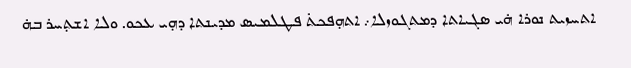ܐܬܚܙܝܬ ܢܘܪܐ ܗ̇ܝ ܣܓܝܐܬܐ ܕܡܬܓܘܙܠܐ܇ ܐܬܗ̣ܦܟܬ̇ ܦܛܠܡܝܣ ܡܕܝܢܬܐ ܕܗ̣ܝ ܥܟܘ. ܘܠܐ ܐܫܬ̣ܚܪ ܒܗ̇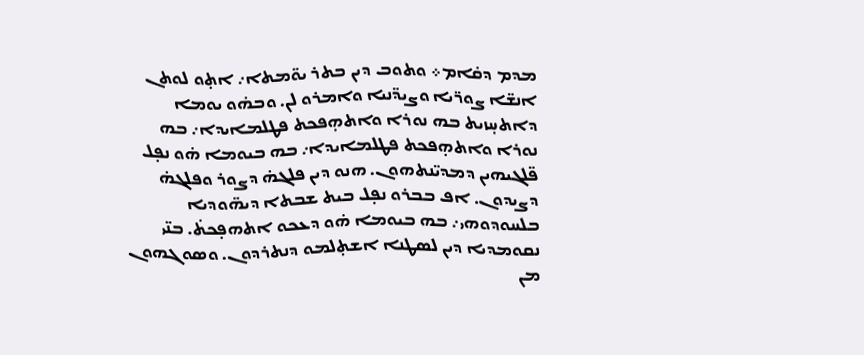ܡܕܡ ܕܩ̇ܐܡ܀ ܘܬܘܒ ܕܝܢ ܒܬܪ ܝܘ̈ܡܬܐ܇ ܐܬ̣ܘ ܠܘܬܢ ܐܢܫ̈ܐ ܨܘܪ̈ܝܐ ܘܨܝܕ̈ܢܝܐ ܘܐܡܪܘ ܠܢ. ܘܒܗ̇ܘ ܝܘܡܐ ܕܐܬܚ̣ܙܝܬ ܒܗ ܢܘܪܐ ܘܐܬܗ̣ܦܟܬ ܦܛܠܡܐܝܕܐ܇ ܒܗ ܢܘܪܐ ܘܐܬܗ̣ܦܟܬ ܦܛܠܡܐܝܕܐ܇ ܒܗ ܒܝܘܡܐ ܗ̇ܘ ܢܦ̣ܠ ܦ̈ܠܓܝܗܝܢ ܕܡܕܝ̈ܢܬܗܘܢ. ܗܢܘ ܕܝܢ ܦܠܓܗ̇ ܕܨܘܪ ܘܦܠܓܗ̇ ܕܨܝܕܘܢ. ܐܦ ܒܒܪܘ ܢܦ̣ܠ ܒܝܬ ܫܒܬܐ ܕܝܗ̈ܘܕܝܐ ܒܠܚܘܕܘܗܝ܇ ܒܗ ܒܝܘܡܐ ܗ̇ܘ ܕܥܟܘ ܐܬܗܦ̣ܟܬ̇. ܒܢ̈ܝ ܢܩܘܡܕܝܐ ܕܝܢ ܠܣܛܢܐ ܐܫܬ̣ܠܡܘ ܕܢܬܪܕܘܢ. ܘܣܘܓܗܘܢ ܡܢ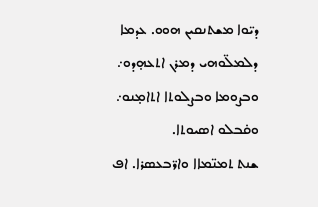ܕܝ̈ܘܐ ܡܫܬܢܩܝܢ ܗܘܘ. ܥܕܡܐ ܕܠܡܠ̈ܘܗܝ ܕܡܪܢ ܐܬܥܗ̣ܕܘ܇ ܘܒܨܘܡܐ ܘܒܨܠܘܬܐ ܐܬܐܡ̣ܢܘ܇ ܘܩ̇ܒܠܘ ܐܣܝܘܬܐ.
ܫܢܬ ܬܡܢ̈ܡܐܐ ܘܐܪ̈ܒܥܣܪܐ. ܐܦ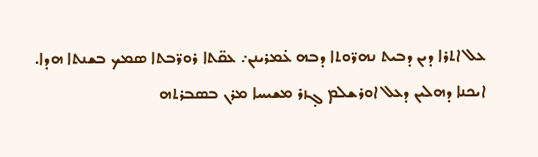ܥܠ ܐܬܪܐ ܕܝܢ ܕܒܝܬ ܢܗܪ̈ܘܬܐ ܕܒܗ ܥ̇ܡܪܝܢܢ܇ ܥܩ̈ܬܐ ܪܘܪ̈ܒܬܐ ܣܡܟ ܒܫܢܬܐ ܗܕܐ. ܐܝܟܢܐ ܕܗܠܝܢ ܕܥܠ ܐܘܪܫܠܡ ܓ̣ܙܪ ܡܫܝܚܐ ܡܪܢ ܒܣܒܪܬܗ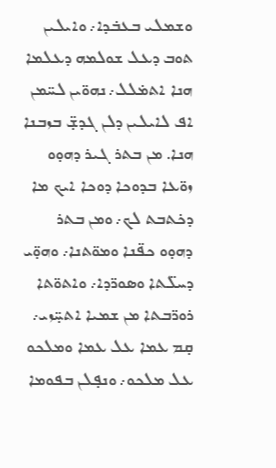ܘܫܡܠܝ ܒܥܒ̇ܕܐ܇ ܘܐܝܠܝܢ ܬܘܒ ܕܥܠ ܫܘܠܡܗ ܕܥܠܡܐ ܗܢܐ ܐܬܡ̇ܠܠ܇ ܢܗܘ̈ܝܢ ܠܚ̈ܡܢ ܐܦ ܠܐܝܠܝܢ ܕܠܢ ܓܕܫ̣̈ ܒܙܒܢܐ ܗܢܐ. ܡܢ ܒܬܪ ܓܝܪ ܕܗܘ̣ܘ ܙܘ̈ܥܐ ܒܕܘܟܐ ܕܘܟܐ ܐܝܟ ܡܐ ܕܟ̇ܬܒܬ ܠܟ܇ ܘܡܢ ܒܬܪ ܕܗܘ̣ܘ ܟܦ̈ܢܐ ܘܡܘ̈ܬܢܐ܇ ܘܗܘ̣̈ܝ ܕܚܠ̈ܬܐ ܘܣܘܪ̈ܕܐ܇ ܘܐܬܘ̈ܬܐ ܪܘܪ̈ܒܬܐ ܡܢ ܫܡܝܐ ܐܬܚ̣̈ܙܝ܇ ܩ̣ܡ ܥܡܐ ܥܠ ܥܡܐ ܘܡܠܟܘ ܥܠ ܡܠܟܘ܇ ܘܢܦ̣ܠܢ ܒܦܘܡܐ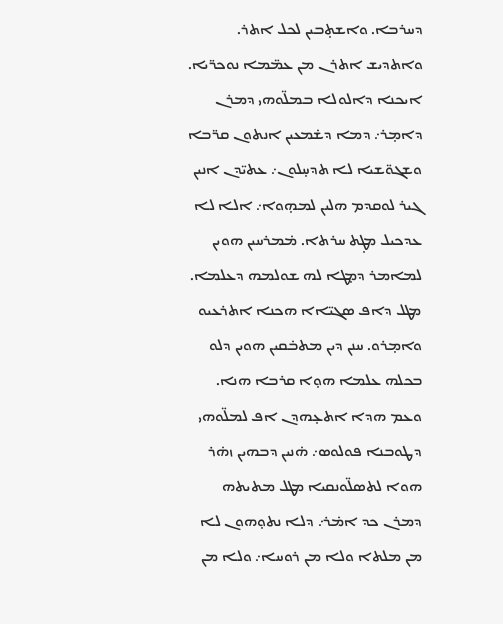ܕܚܪܒܐ. ܘܐܫܬ̣ܒܝܢ ܠܟܠ ܐܬܪ. ܘܐܬܕܝܫ ܐܬܪܢ ܡܢ ܥܡ̈ܡܐ ܢܘܟܪ̈ܝܐ. ܐܝܟܢܐ ܕܐܠܘܠܐ ܒܡܠ̈ܘܗܝ ܕܡܪܢ ܕܐܡ̣ܪ܇ ܕܡܐ ܕܫ̇ܡܥܝܢ ܐܢܬܘܢ ܩܪ̈ܒܐ ܘܫܓܘ̈ܫܝܐ ܠܐ ܬܕܚ̣ܠܘܢ܇ ܥܬܝ̈ܕܢ ܐܢܝܢ ܓܝܪ ܠܘܩܕܡ ܗܠܝܢ ܠܡܗ̣ܘܐ܇ ܐܠܐ ܠܐ ܥܕܟܝܠ ܡܛ̣ܬ ܚܪܬܐ. ܡ̇ܡܪܚܝܢ ܗܘܝܢ ܠܡܐܡܪ ܕܡ̣ܛܐ ܠܗ ܫܘܠܡܗ ܕܥܠܡܐ. ܡܛܠ ܕܐܦ ܣܓܝ̈ܐܐ ܗܟܢܐ ܐܬܪܥܝܘ ܘܐܡ̣ܪܘ. ܚܢܢ ܕܝܢ ܡܬܒ̇ܩܝܢ ܗܘܝܢ ܕܠܘ ܒܟܠܗ ܥܠܡܐ ܗܘ̣ܐ ܩܪܒܐ ܗܢܐ. ܘܥܡ ܗܕܐ ܐܬܥ̣ܗܕܢ ܐܦ ܠܡܠ̈ܘܗܝ ܕܛܘܒܢܐ ܦܘܠܘܣ܇ ܗ̇ܢܝܢ ܕܒܗܝܢ ܙܗ̇ܪ ܗܘܐ ܠܬܣܠ̈ܘܢܩܝܐ ܡܛܠ ܡܬܝܬܗ ܕܡܪܢ ܟܕ ܐܡ̇ܪ܇ ܕܠܐ ܢܬܘ̣ܗܘܢ ܠܐ ܡܢ ܡܠܬܐ ܘܠܐ ܡܢ ܪܘܚܐ܇ ܘܠܐ ܡܢ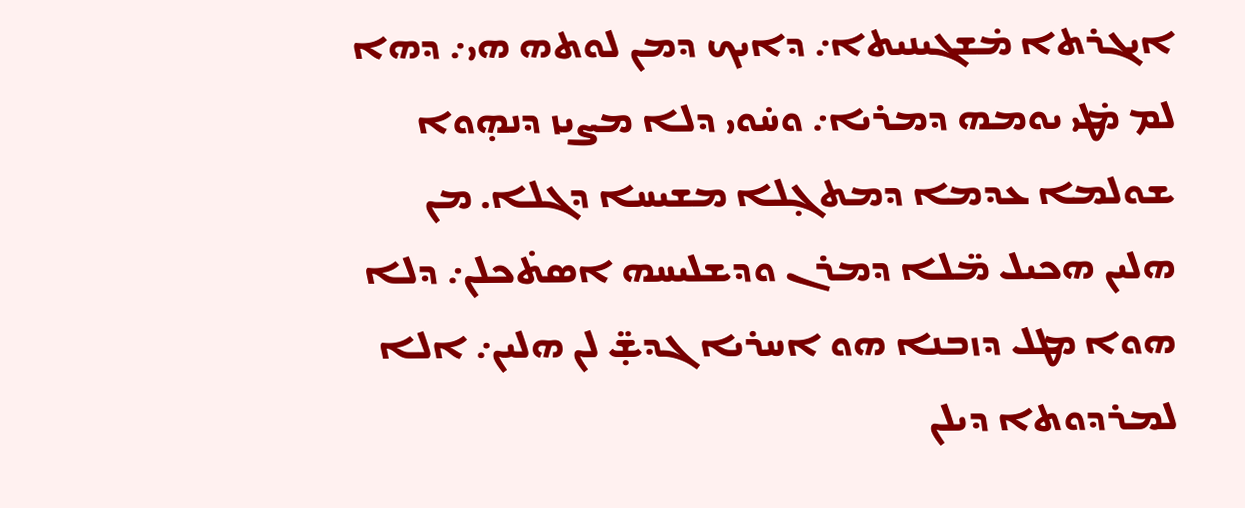ܐܝܓܪܬܐ ܡ̇ܫܓܝܢܝܬܐ܇ ܕܐܝܟ ܕܡܢ ܠܘܬܗ ܗܝ܇ ܕܗܐ ܠܡ ܡ̇ܛܝ ܝܘܡܗ ܕܡܪܝܐ܇ ܘܚ̇ܘܝ ܕܠܐ ܡܨܝܙ ܕܢܗ̣ܘܐ ܫܘܠܡܐ ܥܕܡܐ ܕܡܬܓ̣ܠܐ ܡܫܝܚܐ ܕܓܠܐ. ܡܢ ܗܠܝܢ ܗܟܝܠ ܡ̈ܠܐ ܕܡܪܢ ܘܕܫܠܝܚܗ ܐܣܬ̇ܟܠܢ܇ ܕܠܐ ܗܘܐ ܡܛܠ ܕܙܒܢܐ ܗܘ ܐܚܪܝܐ ܓܕܫ̣̈ ܠܢ ܗܠܝܢ܇ ܐܠܐ ܠܡܪܕܘܬܐ ܕܝܠܢ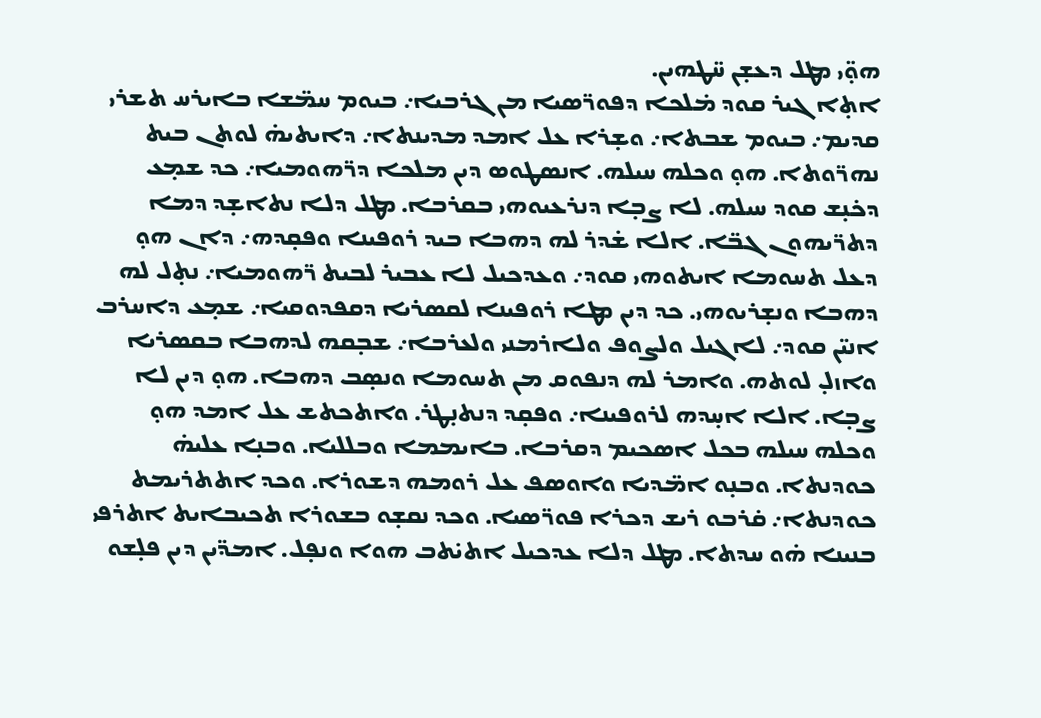ܗܘ̣̈ܝ ܡܛܠ ܕܥܫ̣ܢ ܚ̈ܛܗܝܢ.
ܐܬ̣ܐ ܓܝܪ ܩܘܕ ܡ̇ܠܟܐ ܕܦܘܪ̈ܣܝܐ ܡܢ ܓܪܒܝܐ܇ ܒܝܘܡ ܚܡ̈ܫܐ ܒܐܝܪܚ ܬܫܪܝ ܩܕܝܡ܇ ܒܝܘܡ ܫܒܬܐ܇ ܘܫ̣ܪܐ ܥܠ ܐܡܕ ܡܕܝܢܬܐ܇ ܕܐܝܬܝܗ̇ ܠܘܬܢ ܒܝܬ ܢܗܪ̈ܘܬܐ. ܗܘ̣ ܘܟܠܗ ܚܝܠܗ. ܐܢܣܛܘܣ ܕܝܢ ܡܠܟܐ ܕܪ̈ܗܘܡܝܐ܇ ܟܕ ܫܡ̣ܥ ܕܟ̇ܢ̣ܫ ܩܘܕ ܚܝܠܗ. ܠܐ ܨܒ̣ܐ ܕܢܪܥܝܘܗܝ ܒܩܪܒܐ. ܡܛܠ ܕܠܐ ܢܬܐܫ̣ܕ ܕܡܐ ܕܬܪ̈ܝܗܘܢ ܓܒ̈ܐ. ܐܠܐ ܫ̇ܕܪ ܠܗ ܕܗܒܐ ܒܝܕ ܪܘܦܝܢܐ ܘܦܩ̣ܕܗ܇ ܕܐܢ ܗܘ̣ ܕܥܠ ܬܚܘܡܐ ܐܝܬܘܗܝ ܩܘܕ܇ ܘܥܕܟܝܠ ܠܐ ܥܒܝܪ ܠܒܝܬ ܪ̈ܗܘܡܝܐ܇ ܢܬ̣ܠ ܠܗ ܕܗܒܐ ܘܢܫ̣ܪܝܘܗܝ. ܟܕ ܕܝܢ ܡܛܐ ܪܘܦܝܢܐ ܠܩܣܪܝܐ ܕܩܦܕܘܩܝܐ܇ ܫܡ̣ܥ ܕܐܚܪܒ ܐܢܝ̈ܢ ܩܘܕ܇ ܠܐܓܝܠ ܘܠܨܘܦ ܘܠܐܪܡܢܝ ܘܠܥܪܒܐ܇ ܫܒ̣ܩܗ ܠܕܗܒܐ ܒܩܣܪܝܐ ܘܐܙܠ̣ ܠܘܬܗ. ܘܐܡܪ ܠܗ ܕܢܦܘܩ ܡܢ ܬܚܘܡܐ ܘܢܣ̣ܒ ܕܗܒܐ. ܗܘ̣ ܕܝܢ ܠܐ ܨܒ̣ܐ. ܐܠܐ ܐܚ̣ܕܗ ܠܪܘܦܝܢܐ܇ ܘܦܩ̣ܕ ܕܢܬܢ̣ܛܪ. ܘܐܬܟܬܫ ܥܠ ܐܡܕ ܗܘ̣ ܘܟܠܗ ܚܝܠܗ ܒܟܠ ܐܣܟܝܡ ܕܩܪܒܐ. ܒܐܝܡܡܐ ܘܒܠܠܝܐ. ܘܒܢ̣ܐ ܥܠܝܗ̇ ܟܘܕܢܬܐ. ܘܒܢ̣ܘ ܐܡ̈ܕܝܐ ܘܐܘܣܦ ܥܠ ܪܘܡܗ ܕܫܘܪܐ. ܘܟܕ ܐܬܬܪܝܡܬ ܟܘܕܢܬܐ܇ ܩ̇ܪܒܘ ܪܝܫ ܕܟܪܐ ܦܘܪ̈ܣܝܐ. ܘܟܕ ܢܩܫ̣ܘ ܒܫܘܪܐ ܬܟܝܒܐܝܬ ܐܬܪܦܝ ܒܢܝܢܐ ܗ̇ܘ ܚܕܬܐ. ܡܛܠ ܕܠܐ ܥܕܟܝܠ ܐܬܝ̇ܬܒ ܗܘܐ ܘܢܦ̣ܠ. ܐܡܕ̈ܝܢ ܕܝܢ ܦܠ̣ܫܘ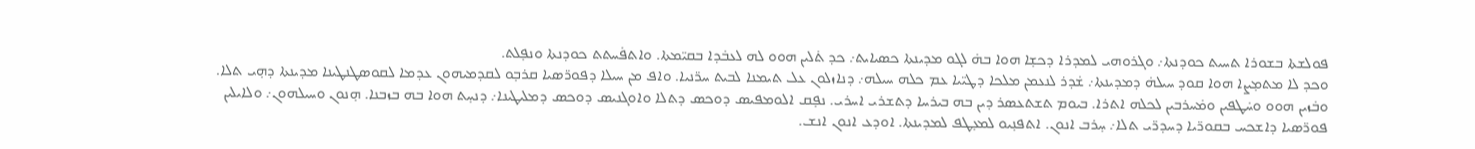ܦܘܠܫܬܐ ܒܫܘܪܐ ܬܚܝܬ ܟܘܕܢܬܐ܇ ܘܓܪܘܗܝ ܠܡܕܪܐ ܕܟܫ̣ܐ ܗܘܐ ܒܗ̇ ܠܓܘ ܡܕܝܢܬܐ ܟܣܝܐܝܬ܇ ܟܕ ܬ̇ܠܝܢ ܗܘܘ ܠܗ ܠܥܒ̇ܕܐ ܒܩܝ̈ܡܬܐ. ܘܐܬܦ̇ܚܬܬ ܟܘܕܢܬܐ ܘܢܦ̣ܠܬ.
ܘܟܕ ܠܐ ܡܬܡ̣ܨܐ ܗܘܐ ܩܘܕ ܚܝܠܗ̇ ܕܡܕܝܢܬܐ܇ ܫ̇ܕܪ ܠܢܥܡܢ ܡܠܟܐ ܕܛܝ̈ܝܐ ܥܡ ܟܠܗ ܚܝܠܗ܇ ܕܢܐܙܠܘܢ ܥܠ ܬܝܡܢܐ ܠܒܝܬ ܚܪ̈ܢܝܐ. ܘܐܦ ܡܢ ܚܝܠܐ ܕܦܘܪ̈ܣܝܐ ܩܪܒ̣ܘ ܠܩܕܡܝܗܘܢ ܥܕܡܐ ܠܩܘܣܛܢܛܝܢܐ ܡܕܝܢܬܐ ܕܗ̣ܝ ܬܠܐ. ܘܒ̇ܙܝܢ ܗܘܘ ܘܚ̇ܛܦܝܢ ܘܡ̇ܚܪܒܝܢ ܠܟܠܗ ܐܬܪܐ. ܒܝܘܡ ܬܫܬܥܣܪ ܕܝܢ ܒܗ ܒܝܪܚܐ ܕܬܫܪܝ ܐܚܪܝ. ܢܦ̣ܩ ܐܠܘܡܦܝܣ ܕܘܟܣ ܕܬܠܐ ܘܐܘܓܢܝܣ ܕܘܟܣ ܕܡܠܝܛܝܢܐ܇ ܕܢܚ̣ܬ ܗܘܐ ܒܗ ܒܙܒܢܐ. ܗ̣ܢܘܢ ܘܚܝܠܗܘܢ܇ ܘܠܐܝܠܝܢ ܦܘܪ̈ܣܝܐ ܕܐܫܟܚ ܒܩܘܪ̈ܝܐ ܕܚܕܪ̈ܝ ܬܠܐ܇ ܚ̣ܪܒ ܐܢܘܢ. ܐܬܦܢ̣ܝܘ ܠܡܥ̣ܛܦ ܠܡܕܝܢܬܐ. ܐܘܕܥ ܐܢܘܢ ܐܢܫ.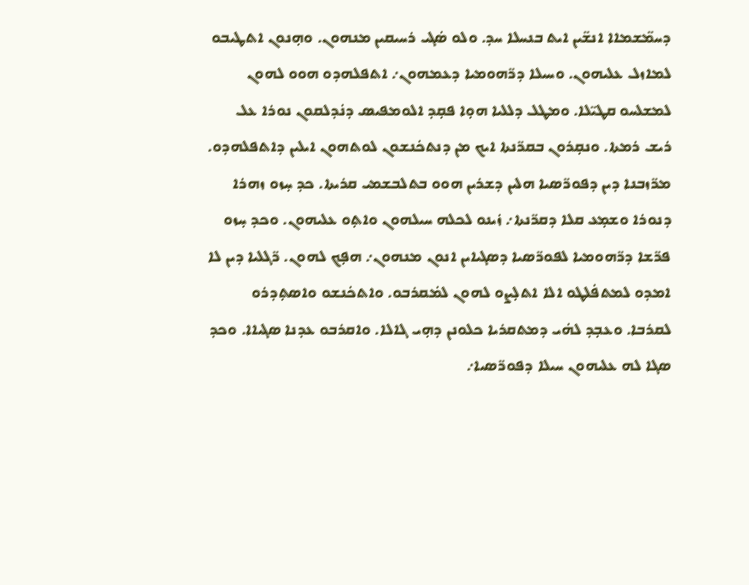ܕܚܡ̈ܫܡܐܐ ܐܢܫ̈ܝܢ ܐܝܬ ܒܢܚܠܐ ܚܕ. ܘܠܘ ܣ̇ܓܝ ܪܚܝܩܝܢ ܡܢܗܘܢ. ܘܗ̣ܢܘܢ ܐܬܛܝܒܘ ܠܡܐܙܠ ܥܠܝܗܘܢ. ܘܚܝܠܐ ܕܪ̈ܗܘܡܝܐ ܕܥܡܗܘܢ܇ ܐܬܦܠܗܕܘ ܗܘܘ ܠܗܘܢ ܠܡܫܠܚܘ ܩܛܝ̈ܠܐ. ܘܡܛܠ ܕܠܠܝܐ ܗܘ̣ܐ ܦܩ̣ܕ ܐܠܘܡܦܝܣ ܕܢ̇ܕܠܩܘܢ ܢܘܪܐ ܥܠ ܪܝܫ ܪܡܬܐ. ܘܢܩ̣ܪܘܢ ܒܩܪ̈ܢܬܐ ܐܝܟ ܡܢ ܕܢܬܟ̇ܢܫܘܢ ܠܘܬܗܘܢ ܐܝܠܝܢ ܕܐܬܦܠܗܕܘ. ܡܪ̈ܙܒܢܐ ܕܝܢ ܕܦܘܪ̈ܣܝܐ ܗܠܝܢ ܕܫܪܝܢ ܗܘܘ ܒܬܠܒܫܡܝ ܩܪܝܬܐ. ܟܕ ܚ̣ܙܘ ܙܗܪܐ ܕܢܘܪܐ ܘܫܡ̣ܥ ܩܠܐ ܕܩܪ̈ܢܬܐ܇ ܙ̇ܝܢܘ ܠܟܠܗ ܚܝܠܗܘܢ ܘܐܬ̣ܘ ܥܠܝܗܘܢ. ܘܟܕ ܚ̣ܙܘ ܦܪ̈ܫܐ ܕܪ̈ܗܘܡܝܐ ܠܦܘܪ̈ܣܝܐ ܕܣܓܝܐܝܢ ܐܢܘܢ ܡܢܗܘܢ܇ ܗܦ̣ܟ ܠܗܘܢ. ܪ̈ܓܠܝܐ ܕܝܢ ܠܐ ܐܡܕܘ ܠܡܬܦ̇ܠܛܘ ܐܠܐ ܐܬܠ̣ܨܘ ܠܗܘܢ ܠܡ̇ܩܪܒܘ. ܘܐܬܟ̇ܢܫܘ ܘܐܣܬ̣ܕܪܘ ܠܩܪܒܐ. ܘܥܒ̣ܕ ܠܗ̇ܝ ܕܡܬܩܪܝܐ ܟܠܘܢܢ ܕܗ̣ܝ ܓܐܠܐ. ܘܐܩܪܒܘ ܥܕܢܐ ܣܓܝܐܐ. ܘܟܕ ܣܓܐ ܠܗ ܥܠܝܗܘܢ ܚܝܠܐ ܕܦܘܪ̈ܣܝܐ܇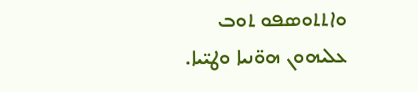ܘܐܬܬܘܣܦܘ ܬܘܒ ܥܠܝܗܘܢ ܗܘ̈ܢܝܐ ܘܛܝ̈ܝܐ.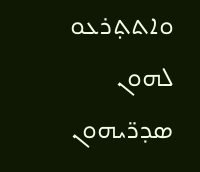ܘܐܬܬ̣ܪܥܘ ܠܗܘܢ ܣܕܪ̈ܝܗܘܢ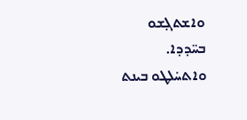ܘܐܫܬܓ̣ܫܘ ܒܚ̈ܕܕܐ. ܘܐܬܚ̇ܠܛܘ ܒܝܢܬ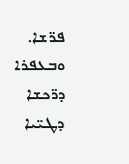ܦܪ̈ܫܐ. ܘܒܥܦܪܐ ܕܪ̈ܟܫܐ ܕܛܝ̈ܝܐ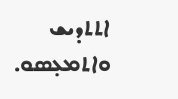ܐܬܬܕܝܫ ܘܐܬܡܥ̣ܣܘ.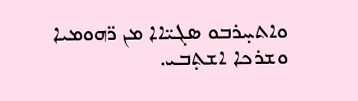ܘܐܬܚ̣ܪܒܘ ܣܓܝ̈ܐܐ ܡܢ ܪ̈ܗܘܡܝܐ ܘܫܪܟܐ ܐܫܬ̣ܒܝ.